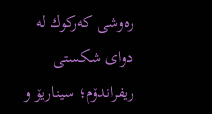ره‌وشی كه‌ركوك له‌ دوای شكستی ریفراندۆم؛ سیناریۆ و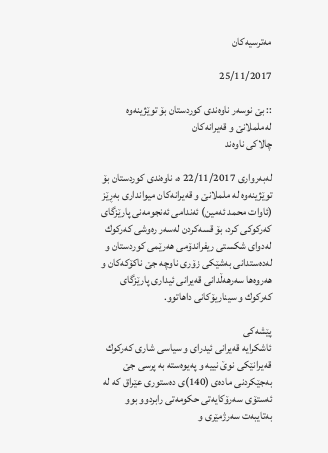مه‌ترسیه‌كان

25/11/2017

:: بێ نوسەر ناوه‌ندی كوردستان بۆ توێژینه‌وه‌ له‌ململانێ و قه‌یرانه‌كان
چالاكی ناوه‌ند

له‌به‌رواری 22/11/2017 ه‌، ناوه‌ندی كوردستان بۆ توێژینه‌وه‌ له‌ ململانێ و قه‌یرانه‌كان میوانداری به‌ڕێز (ئاوات محمد ئه‌مین) ئه‌ندامی ئه‌نجومه‌نی پارێزگای كه‌ركوكی كرد، بۆ قسه‌كردن له‌سه‌ر ره‌وشی كه‌ركوك له‌دوای شكستی ریفراندۆمی هه‌رێمی كوردستان و له‌ده‌ستدانی به‌شێكی زۆری ناوچه‌ جێ ناكۆكه‌كان و هه‌روه‌ها سه‌رهه‌ڵدانی قه‌یرانی ئیداری پارێزگای كه‌ركوك و سیناریۆكانی داهاتوو.

پێشه‌كی
ئاشكرایه‌ قه‌یرانی ئیدرای و سیاسی شاری كه‌ركوك قه‌یرانێكی نوێ نییه‌ و په‌یوه‌سته‌ به‌ پرسی جێ به‌جێكردنی ماده‌ی (140)ی ده‌ستوری عێراق كه‌ له‌ ئه‌ستۆی سه‌رۆكایه‌تی حكومه‌تی رابردوو بوو به‌تایبه‌ت سه‌رژمێری و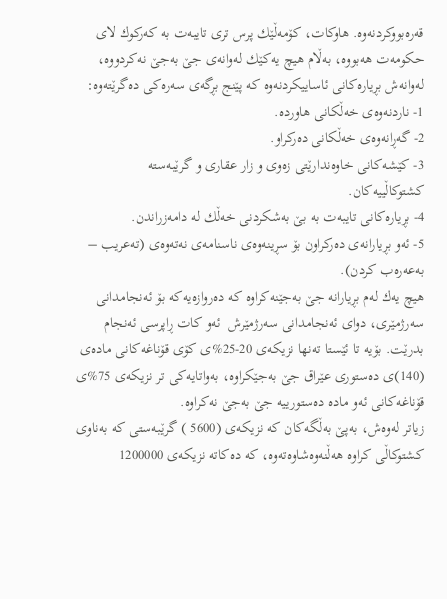قه‌ره‌بووكردنه‌وه‌. هاوكات، كۆمه‌ڵێك پرس تری تایبه‌ت به‌ كه‌ركوك لای حكومه‌ت هه‌بووه‌، به‌ڵام هیچ یه‌كێك له‌وانه‌ی جێ به‌جێ نه‌كردووه‌، له‌وانه‌ش بڕیاره‌كانی ئاساییكردنه‌وه‌ كه‌ پێنج بڕگه‌ی سه‌ره‌كی ده‌گرێته‌وه‌:
1- ناردنه‌وه‌ی خه‌ڵكانی هاورده‌.
2- گه‌ڕانه‌وه‌ی خه‌ڵكانی ده‌ركراو.
3- كێشه‌كانی خاوه‌ندارێتی زه‌وی و زار عقاری و گرێبه‌سته‌ كشتوكاڵییه‌كان.
4- بڕیاره‌كانی تایبه‌ت به‌ بێ به‌شكردنی خه‌ڵك له‌ دامه‌زراندن.
5- ئه‌و بڕیارانه‌ی ده‌ركراون بۆ سڕینه‌وه‌ی ناسنامه‌ی نه‌ته‌وه‌ی (ته‌عریب – به‌عه‌ره‌ب كردن).
هیچ یه‌ك له‌م بڕیارانه‌ جێ به‌جێنه‌كراوه‌ كه‌ ده‌روازه‌یه‌كه‌ بۆ ئه‌نجامدانی سه‌رژمێری، دوای ئه‌نجامدانی سه‌رژمێرش  ئه‌و كات ڕاپرسی ئه‌نجام بدرێت. بۆیه‌ تا ئێستا ته‌نها نزیكه‌ی 20-25%ی كۆی قۆناغه‌كانی ماده‌ی (140)ی ده‌ستوری عێراق جێ به‌جێكراوه‌، به‌واتایه‌كی تر نزیكه‌ی 75%ی قۆناغه‌كانی ئه‌و ماده‌ ده‌ستورییه‌ جێ به‌جێ نه‌كراوه‌.
زیاتر له‌وه‌ش، به‌پێ به‌ڵگه‌كان كه‌ نزیكه‌ی (5600 ) گرێبه‌ستی كه‌ به‌ناوی كشتوكاڵی كراوه‌ هه‌ڵنه‌وه‌شاوه‌ته‌وه‌، كه‌ ده‌كاته‌ نزیكه‌ی 1200000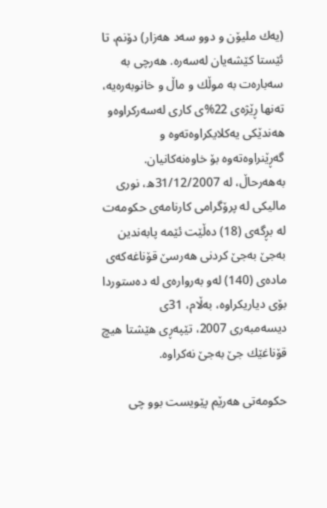(یه‌ك ملیۆن و دوو سه‌د هه‌زار) دۆنم، تا ئێستا كێشه‌یان له‌سه‌ره‌. هه‌رچی به‌ سه‌باره‌ت به‌ موڵك و ماڵ و خانوبه‌ره‌یه‌، ته‌نها ڕێژه‌ی 22%ی كاری له‌سه‌ركراوه‌و هه‌ندێكی یه‌كلایكراوه‌ته‌وه‌ و گه‌ڕێنراوه‌ته‌وه‌ بۆ خاوه‌نه‌كانیان.
به‌هه‌رحاڵ، له‌ 31/12/2007ه‌، نوری مالیكی له‌ پرۆگرامی كارنامه‌ی حكومه‌ت له‌ بڕگه‌ی (18) ده‌ڵێت ئێمه‌ پابه‌ندین به‌جێ به‌جێ كردنی هه‌رسێ قۆناغه‌كه‌ی ماده‌ی (140) له‌و به‌رواره‌ی له‌ ده‌ستوردا بۆی دیاریكراوه‌، به‌ڵام، 31ی دیسه‌مبه‌ری 2007، تێپه‌ڕی هێشتا هیچ قۆناغێك جێ به‌جێ نه‌كراوه‌.

حكومه‌تی هه‌رێم پێویست بوو چی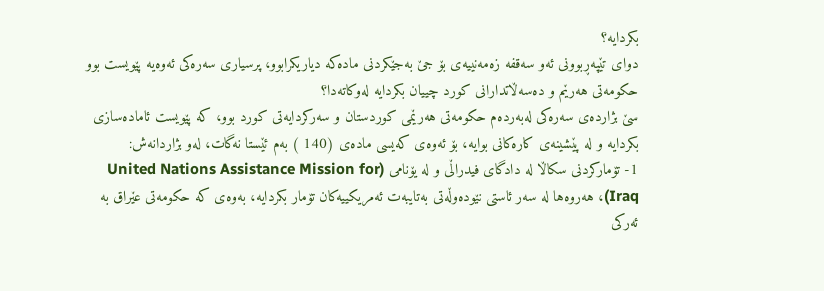بكردایه‌؟
دوای تێپه‌ڕبوونی ئه‌و سه‌قفه‌ زه‌مه‌نییه‌ی بۆ جێ به‌جێكردنی ماده‌كه‌ دیاریكرابوو، پرسیاری سه‌ره‌كی ئه‌وه‌یه‌ پێویست بوو حكومه‌تی هه‌رێم و ده‌سه‌ڵاتدارانی كورد چییان بكردایه‌ له‌وكاته‌دا؟
سێ بژارده‌ی سه‌ره‌كی له‌به‌رده‌م حكومه‌تی هه‌رێمی كوردستان و سه‌ركردایه‌تی كورد بوو، كه‌ پێویست ئاماده‌سازی بكردایه‌ و له‌ پێشینه‌ی كاره‌كانی بوایه‌، بۆ ئه‌وه‌ی كه‌یسی ماده‌ی (140 ) به‌م ئێستا نه‌گات، له‌و بژاردانه‌ش:
1- تۆماركردنی سكاڵا له‌ دادگای فیدراڵی و له‌ یۆنامی (United Nations Assistance Mission for Iraq)، هه‌روه‌ها له‌ سه‌ر ئاستی نێوده‌وڵه‌تی به‌تایبه‌ت ئه‌مریكییه‌كان تۆمار بكردایه‌، به‌وه‌ی كه‌ حكومه‌تی عێراق به‌ ئه‌ركی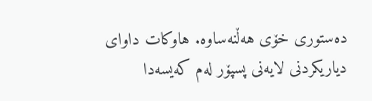ده‌ستوری خۆی هه‌ڵنه‌ساوه‌. هاوكات داوای دیاریكردنی لایه‌نی پسپۆر له‌م كه‌یسه‌دا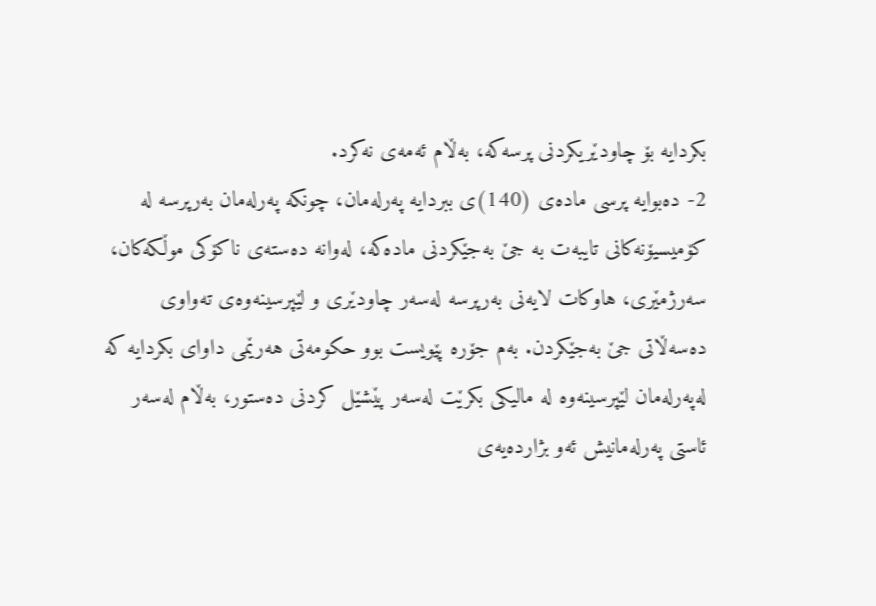بكردایه‌ بۆ چاودێریكردنی پرسه‌كه‌، به‌ڵام ئه‌مه‌ی نه‌كرد.
2- ده‌بوایه‌ پرسی ماده‌ی (140)ی ببردایه‌ په‌رله‌مان، چونكه‌ په‌رله‌مان به‌رپرسه‌ له‌ كۆمیسیۆنه‌كانی تایبه‌ت به‌ جێ به‌جێكردنی ماده‌كه‌، له‌وانه‌ ده‌سته‌ی ناكۆكی موڵكه‌كان، سه‌رژمێری، هاوكات لایه‌نی به‌رپرسه‌ له‌سه‌ر چاودێری و لێپرسینه‌وه‌ی ته‌واوی ده‌سه‌ڵاتی جێ به‌جێكردن. به‌م جۆره‌ پێویست بوو حكومه‌تی هه‌رێمی داوای بكردایه‌ كه‌ له‌په‌رله‌مان لێپرسینه‌وه‌ له‌ مالیكی بكرێت له‌سه‌ر پێشێل كردنی ده‌ستور، به‌ڵام له‌سه‌ر ئاستی په‌رله‌مانیش ئه‌و بژارده‌یه‌ی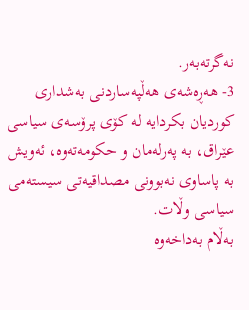نه‌گرته‌به‌ر.
3- هه‌ڕه‌شه‌ی هه‌ڵپه‌ساردنی به‌شداری كوردیان بكردایه‌ له‌ كۆی پرۆسه‌ی سیاسی عێراق، به‌ په‌رله‌مان و حكومه‌ته‌وه‌، ئه‌ویش به‌ پاساوی نه‌بوونی مصداقیه‌تی سیسته‌می سیاسی وڵات.
به‌ڵام به‌داخه‌وه‌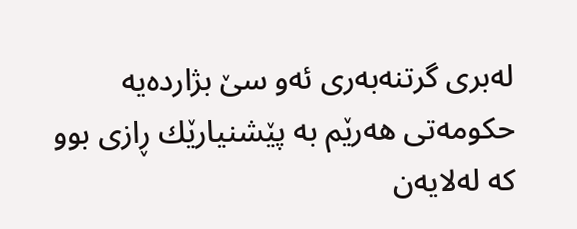له‌بری گرتنه‌به‌ری ئه‌و سێ بژارده‌یه‌ حكومه‌تی هه‌رێم به‌ پێشنیارێك ڕازی بوو كه‌ له‌لایه‌ن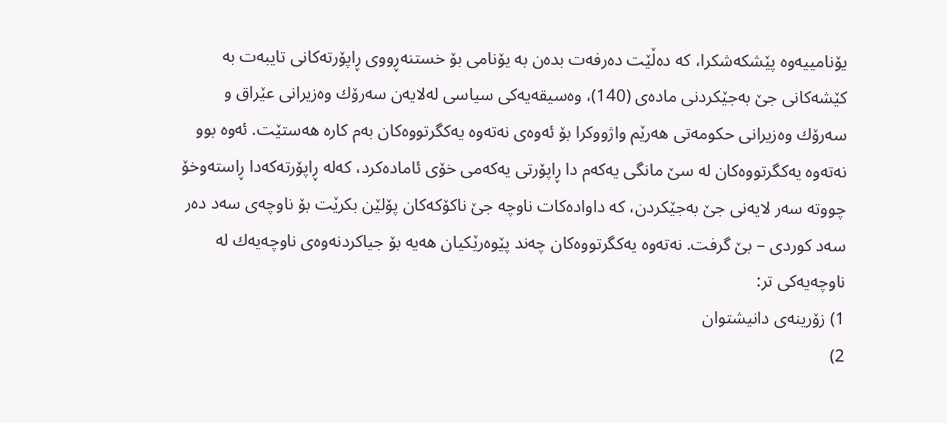یۆنامییه‌وه‌ پێشكه‌شكرا، كه‌ ده‌ڵێت ده‌رفه‌ت بده‌ن به‌ یۆنامی بۆ خستنه‌ڕووی ڕاپۆرته‌كانی تایبه‌ت به‌ كێشه‌كانی جێ به‌جێكردنی ماده‌ی (140)، وه‌سیقه‌یه‌كی سیاسی له‌لایه‌ن سه‌رۆك وه‌زیرانی عێراق و سه‌رۆك وه‌زیرانی حكومه‌تی هه‌رێم واژووكرا بۆ ئه‌وه‌ی نه‌ته‌وه‌ یه‌كگرتووه‌كان به‌م كاره‌ هه‌ستێت. ئه‌وه‌ بوو نه‌ته‌وه‌ یه‌كگرتووه‌كان له‌ سێ مانگی یه‌كه‌م دا ڕاپۆرتی یه‌كه‌می خۆی ئاماده‌كرد، كه‌له‌ ڕاپۆرته‌كه‌دا ڕاسته‌وخۆ چووته‌ سه‌ر لایه‌نی جێ به‌جێكردن، كه‌ داواده‌كات ناوچه‌ جێ ناكۆكه‌كان پۆلێن بكرێت بۆ ناوچه‌ی سه‌د ده‌ر سه‌د كوردی – بێ گرفت. نه‌ته‌وه‌ یه‌كگرتووه‌كان چه‌ند پێوه‌رێكیان هه‌یه‌ بۆ جیاكردنه‌وه‌ی ناوچه‌یه‌ك له‌ ناوچه‌یه‌كی تر:
1) زۆرینه‌ی دانیشتوان
2)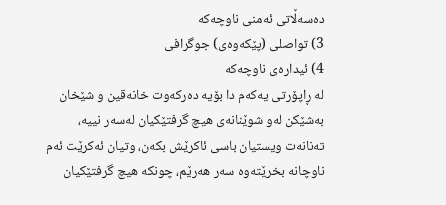ده‌سه‌ڵاتی ئه‌منی ناوچه‌كه‌
3) تواصلی (پێكه‌وه‌ی) جوگرافی
4) ئیداره‌ی ناوچه‌كه‌
له‌ ڕاپۆرتی یه‌كه‌م دا بۆیه‌ ده‌ركه‌وت خانه‌قین و شێخان به‌شێكن له‌و شوێنانه‌ی هیچ گرفتێكیان له‌سه‌ر نییه‌، ته‌نانه‌ت ویستیان باسی ئاكرێش بكه‌ن، وتیان ئه‌كرێت ئه‌م ناوچانه‌ بخرێته‌وه‌ سه‌ر هه‌رێم، چونكه‌ هیچ گرفتێكیان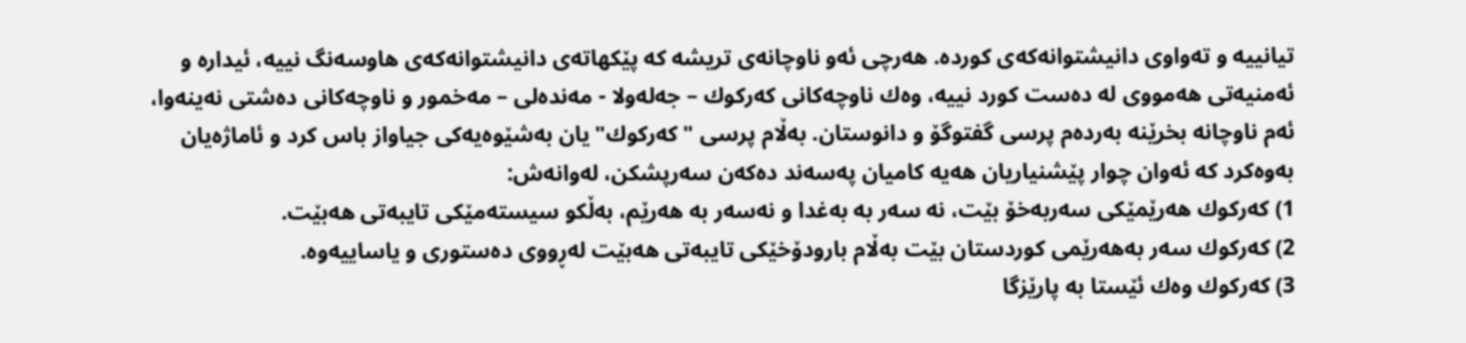تیانییه‌ و ته‌واوی دانیشتوانه‌كه‌ی كورده‌. هه‌رچی ئه‌و ناوچانه‌ی تریشه‌ كه‌ پێكهاته‌ی دانیشتوانه‌كه‌ی هاوسه‌نگ نییه‌، ئیداره‌ و ئه‌منیه‌تی هه‌مووی له‌ ده‌ست كورد نییه‌، وه‌ك ناوچه‌كانی كه‌ركوك – جه‌له‌ولا - مه‌نده‌لی – مه‌خمور و ناوچه‌كانی ده‌شتی نه‌ینه‌وا، ئه‌م ناوچانه‌ بخرێنه‌ به‌رده‌م پرسی گفتوگۆ و دانوستان. به‌ڵام پرسی "كه‌ركوك"یان به‌شێوه‌یه‌كی جیاواز باس كرد و ئاماژه‌یان به‌وه‌كرد كه‌ ئه‌وان چوار پێشنیاریان هه‌یه‌ كامیان په‌سه‌ند ده‌كه‌ن سه‌رپشكن، له‌وانه‌ش:
1) كه‌ركوك هه‌رێمێكی سه‌ربه‌خۆ بێت، نه‌ سه‌ر به‌ به‌غدا و نه‌سه‌ر به‌ هه‌رێم، به‌ڵكو سیسته‌مێكی تایبه‌تی هه‌بێت.
2) كه‌ركوك سه‌ر به‌هه‌رێمی كوردستان بێت به‌ڵام بارودۆخێكی تایبه‌تی هه‌بێت له‌ڕووی ده‌ستوری و یاساییه‌وه‌.
3) كه‌ركوك وه‌ك ئێستا به‌ پارێزگا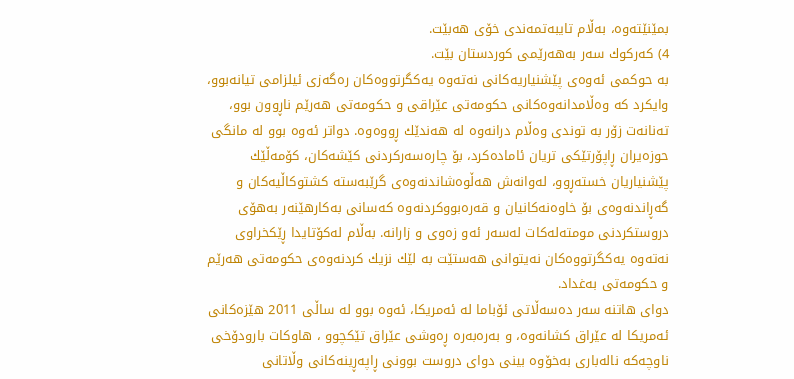بمێنێته‌وه‌، به‌ڵام تایبه‌تمه‌ندی خۆی هه‌بێت.
4) كه‌ركوك سه‌ر به‌هه‌رێمی كوردستان بێت.
به‌ حوكمی ئه‌وه‌ی پێشنیاریه‌كانی نه‌ته‌وه‌ یه‌كگرتووه‌كان ره‌گه‌زی ئیلزامی تیانه‌بوو، وایكرد كه‌ وه‌ڵامدانه‌وه‌كانی حكومه‌تی عێراقی و حكومه‌تی هه‌رێم ناڕوون بوو، ته‌نانه‌ت زۆر به‌ توندی وه‌ڵام درانه‌وه‌ له‌ هه‌ندێك ڕووه‌وه‌. دواتر ئه‌وه‌ بوو له‌ مانگی حوزه‌یران ڕاپۆرتێكی تریان ئاماده‌كرد، بۆ چاره‌سه‌ركردنی كێشه‌كان، كۆمه‌ڵێك پێشنیاریان خسته‌ڕوو، له‌وانه‌ش هه‌ڵوه‌شاندنه‌وه‌ی گرێبه‌سته‌ كشتوكاڵیه‌كان و گه‌ڕاندنه‌وه‌ی بۆ خاوه‌نه‌كانیان و قه‌ره‌بووكردنه‌وه‌ كه‌سانی به‌كارهێنه‌ر به‌هۆی دروستكردنی مومته‌له‌كات له‌سه‌ر ئه‌و زه‌وی و زارانه‌. به‌ڵام له‌كۆتایدا ڕێكخراوی نه‌ته‌وه‌ یه‌كگرتووه‌كان نه‌یتوانی هه‌ستێت به‌ لێك نزیك كردنه‌وه‌ی حكومه‌تی هه‌رێم و حكومه‌تی به‌غداد.
دوای هاتنه‌ سه‌ر ده‌سه‌ڵاتی ئۆباما له‌ ئه‌مریكا، ئه‌وه‌ بوو له‌ ساڵی 2011 هێزه‌كانی ئه‌مریكا له‌ عێراق كشانه‌وه‌، و به‌ره‌به‌ره‌ ڕه‌وشی عێراق تێكچوو ، هاوكات بارودۆخی ناوچه‌كه‌ ناله‌باری به‌خۆوه‌ بینی دوای دروست بوونی ڕاپه‌ڕینه‌كانی وڵاتانی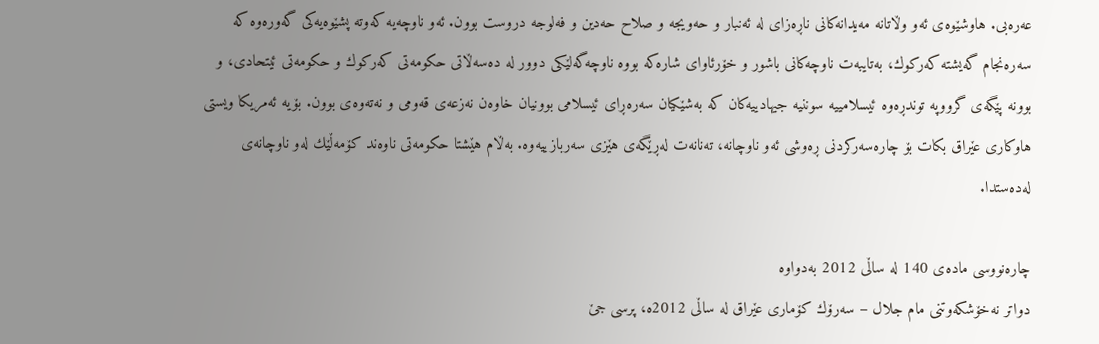عه‌ره‌بی. هاوشێوه‌ی ئه‌و وڵاتانه‌ مه‌یدانه‌كانی ناڕه‌زای له‌ ئه‌نبار و حه‌ویجه‌ و صلاح حه‌دین و فه‌لوجه‌ دروست بوون. ئه‌و ناوچه‌یه‌ كه‌وته‌ پشێوه‌یه‌كی گه‌وره‌وه‌ كه‌ سه‌ره‌نجام گه‌یشته‌ كه‌ركوك، به‌تایبه‌ت ناوچه‌كانی باشور و خۆرئاوای شاره‌كه‌ بووه‌ ناوچه‌گه‌لێكی دوور له‌ ده‌سه‌ڵاتی حكومه‌تی كه‌ركوك و حكومه‌تی ئیتحادی، و بوونه‌ پێگه‌ی گرووپه‌ توندڕه‌وه‌ ئیسلامییه‌ سوننیه‌ جیهادییه‌كان كه‌ به‌شێكیان سه‌ره‌ڕای ئیسلامی بوونیان خاوه‌ن نه‌زعه‌ی قه‌ومی و نه‌ته‌وه‌ی بوون. بۆیه‌ ئه‌مریكا ویستی هاوكاری عێراق بكات بۆ چاره‌سه‌ركردنی ڕه‌وشی ئه‌و ناوچانه‌، ته‌نانه‌ت له‌ڕێگه‌ی هێزی سه‌ربازییه‌وه‌. به‌ڵام هێشتا حكومه‌تی ناوه‌ند كۆمه‌ڵێك له‌و ناوچانه‌ی له‌ده‌ستدا.

چاره‌نووسی ماده‌ی 140 له‌ ساڵی 2012 به‌دواوه‌
دواتر نه‌خۆشكه‌وتنی مام جلال – سه‌رۆك كۆماری عێراق له‌ ساڵی 2012ه‌، پرسی جێ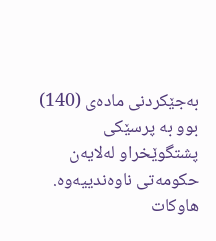به‌جێكردنی ماده‌ی (140) بوو به‌ پرسێكی پشتگوێخراو له‌لایه‌ن حكومه‌تی ناوه‌ندییه‌وه‌. هاوكات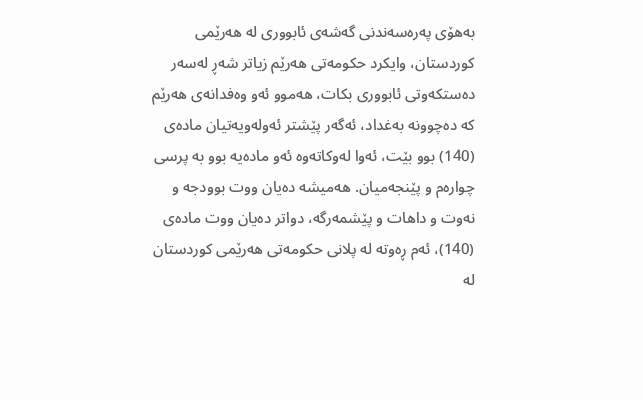به‌هۆی په‌ره‌سه‌ندنی گه‌شه‌ی ئابووری له‌ هه‌رێمی كوردستان، وایكرد حكومه‌تی هه‌رێم زیاتر شه‌ڕ له‌سه‌ر ده‌ستكه‌وتی ئابووری بكات، هه‌موو ئه‌و وه‌فدانه‌ی هه‌رێم كه‌ ده‌چوونه‌ به‌غداد، ئه‌گه‌ر پێشتر ئه‌وله‌ویه‌تیان ماده‌ی (140) بوو بێت، ئه‌وا له‌وكاته‌وه‌ ئه‌و ماده‌یه‌ بوو به‌ پرسی چواره‌م و پێنجه‌میان. هه‌میشه‌ ده‌یان ووت بوودجه‌ و نه‌وت و داهات و پێشمه‌رگه‌، دواتر ده‌یان ووت ماده‌ی (140)، ئه‌م ڕه‌وته‌ له‌ پلانی حكومه‌تی هه‌رێمی كوردستان له‌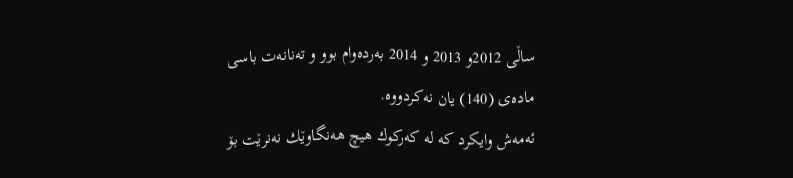ساڵی 2012و 2013 و 2014 به‌رده‌وام بوو و ته‌نانه‌ت باسی ماده‌ی (140) یان نه‌كردووه‌.
ئه‌مه‌ش وایكرد كه‌ له‌ كه‌ركوك هیچ هه‌نگاوێك نه‌نرێت بۆ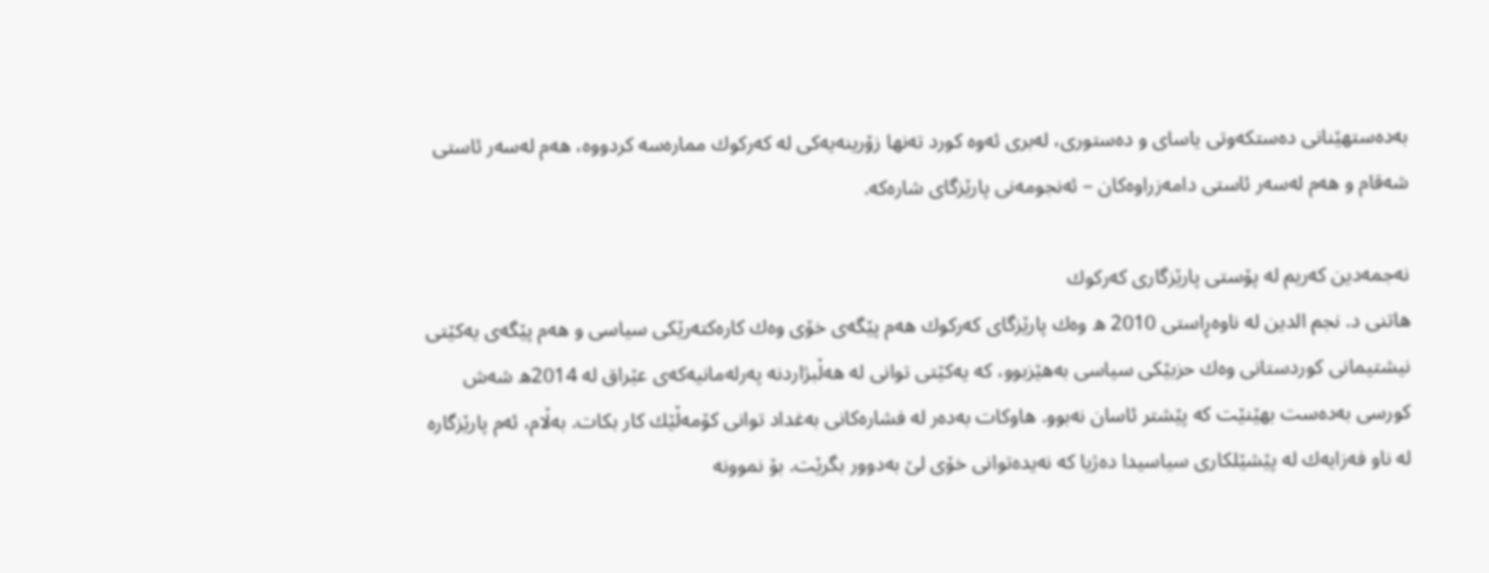به‌ده‌ستهێنانی ده‌ستكه‌وتی یاسای و ده‌ستوری، له‌بری ئه‌وه‌ كورد ته‌نها زۆرینه‌یه‌كی له‌ كه‌ركوك مماره‌سه‌ كردووه‌، هه‌م له‌سه‌ر ئاستی شه‌قام و هه‌م له‌سه‌ر ئاستی دامه‌زراوه‌كان – ئه‌نجومه‌نی پارێزگای شاره‌كه‌.

نه‌جمه‌دین كه‌ریم له‌ پۆستی پارێزگاری كه‌ركوك
هاتنی د. نجم الدین له‌ ناوه‌ڕاستی 2010 ه‌ وه‌ك پارێزگای كه‌ركوك هه‌م پێگه‌ی خۆی وه‌ك كاره‌كته‌رێكی سیاسی و هه‌م پێگه‌ی یه‌كێتی نیشتیمانی كوردستانی وه‌ك حزبێكی سیاسی به‌هێزبوو، كه‌ یه‌كێتی توانی له‌ هه‌ڵبژاردنه‌ په‌رله‌مانیه‌كه‌ی عێراق له‌ 2014ه‌ شه‌ش كورسی به‌ده‌ست بهێنێت كه‌ پێشتر ئاسان نه‌بوو. هاوكات به‌ده‌ر له‌ فشاره‌كانی به‌غداد توانی كۆمه‌ڵێك كار بكات. به‌ڵام، ئه‌م پارێزگاره‌ له‌ ناو فه‌زایه‌ك له‌ پێشێلكاری سیاسیدا ده‌ژیا كه‌ نه‌یده‌توانی خۆی لێ به‌دوور بگرێت. بۆ نموونه‌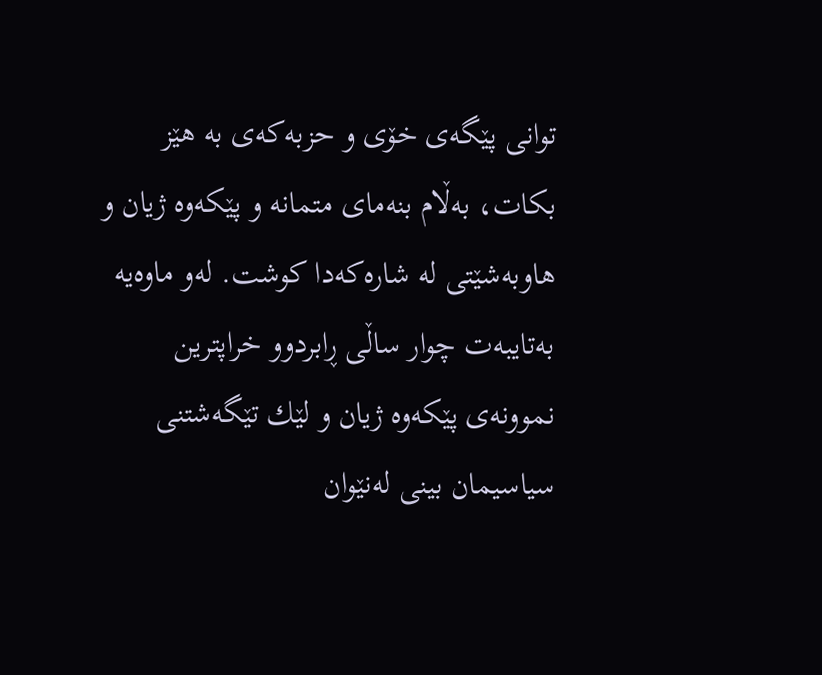توانی پێگه‌ی خۆی و حزبه‌كه‌ی به‌ هێز بكات، به‌ڵام بنه‌مای متمانه‌ و پێكه‌وه‌ ژیان و هاوبه‌شێتی له‌ شاره‌كه‌دا كوشت. له‌و ماوه‌یه‌ به‌تایبه‌ت چوار ساڵی ڕابردوو خراپترین نموونه‌ی پێكه‌وه‌ ژیان و لێك تێگه‌شتنی سیاسیمان بینی له‌نێوان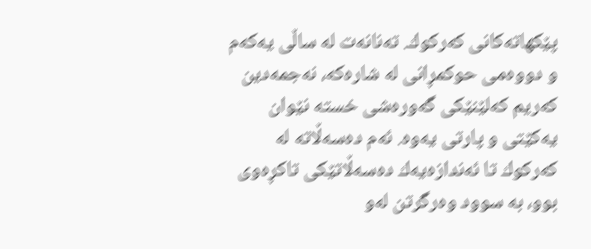پێكهاته‌كانی كه‌ركوك. ته‌نانه‌ت له‌ ساڵی یه‌كه‌م و دووه‌می حوكمڕانی له‌ شاره‌كه‌، نه‌جمه‌دین كه‌ریم كه‌لێنێكی گه‌وره‌شی خسته‌ نێوان یه‌كێتی و پارتی یه‌وه‌. ئه‌م ده‌سه‌ڵاته‌ له‌ كه‌ركوك تا ئه‌ندازه‌یه‌ك ده‌سه‌ڵاتێكی تاكڕه‌وی بوو، به‌ سوود وه‌رگرتن له‌و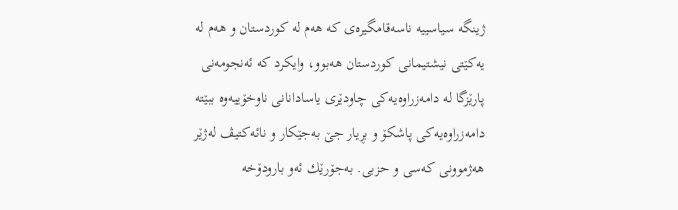ژینگه‌ سیاسییه‌ ناسه‌قامگیره‌ی كه‌ هه‌م له‌ كوردستان و هه‌م له‌ یه‌كێتی نیشتیمانی كوردستان هه‌بوو، وایكرد كه‌ ئه‌نجومه‌نی پارێزگا له‌ دامه‌زراوه‌یه‌كی چاودێری یاسادانانی ناوخۆییه‌وه‌ ببێته‌ دامه‌زراوه‌یه‌كی پاشكۆ و بڕیار جێ به‌جێكار و نائه‌كتیڤ له‌ژێر هه‌ژموونی كه‌سی و حزبی. به‌جۆرێك ئه‌و بارودۆخه‌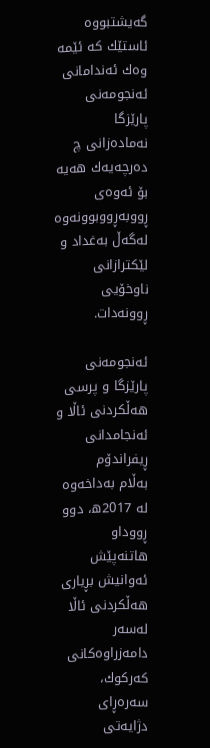گه‌یشتبووه‌ ئاستێك كه‌ ئێمه‌ وه‌ك ئه‌ندامانی ئه‌نجومه‌نی پارێزگا نه‌ماده‌زانی چ ده‌رچه‌یه‌ك هه‌یه‌ بۆ ئه‌وه‌ی ڕووبه‌ڕووبوونه‌وه‌ له‌گه‌ڵ به‌غداد و لێكترازانی ناوخۆیی ڕوونه‌دات.

ئه‌نجومه‌نی پارێزگا و پرسی هه‌ڵكردنی ئاڵا و ئه‌نجامدانی ڕیفراندۆم
به‌ڵام به‌داخه‌وه‌ له‌ 2017ه‌، دوو ڕووداو هاتنه‌پێش ئه‌وانیش بڕیاری هه‌ڵكردنی ئاڵا له‌سه‌ر دامه‌زراوه‌كانی كه‌ركوك، سه‌ره‌ڕای دژایه‌تی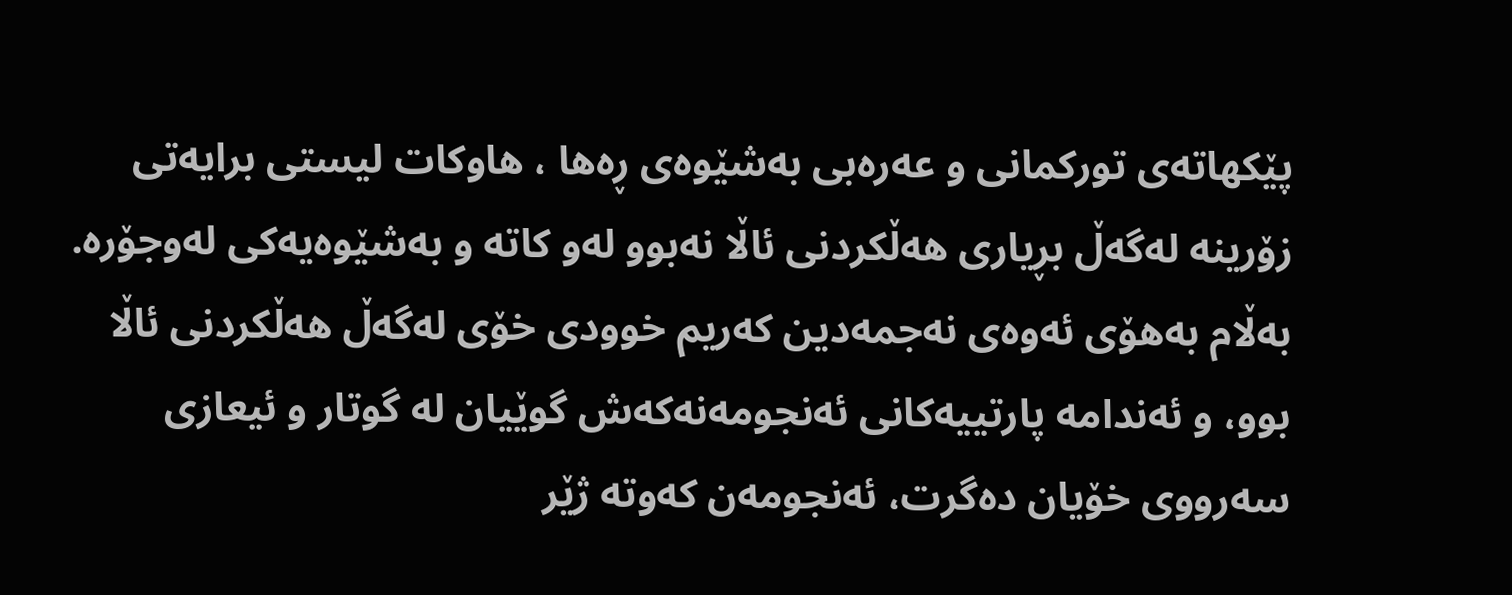پێكهاته‌ی توركمانی و عه‌ره‌بی به‌شێوه‌ی ڕه‌ها ، هاوكات لیستی برایه‌تی زۆرینه‌ له‌گه‌ڵ بڕیاری هه‌ڵكردنی ئاڵا نه‌بوو له‌و كاته‌ و به‌شێوه‌یه‌كی له‌وجۆره‌. به‌ڵام به‌هۆی ئه‌وه‌ی نه‌جمه‌دین كه‌ریم خوودی خۆی له‌گه‌ڵ هه‌ڵكردنی ئاڵا بوو، و ئه‌ندامه‌ پارتییه‌كانی ئه‌نجومه‌نه‌كه‌ش گوێیان له‌ گوتار و ئیعازی سه‌رووی خۆیان ده‌گرت، ئه‌نجومه‌ن كه‌وته‌ ژێر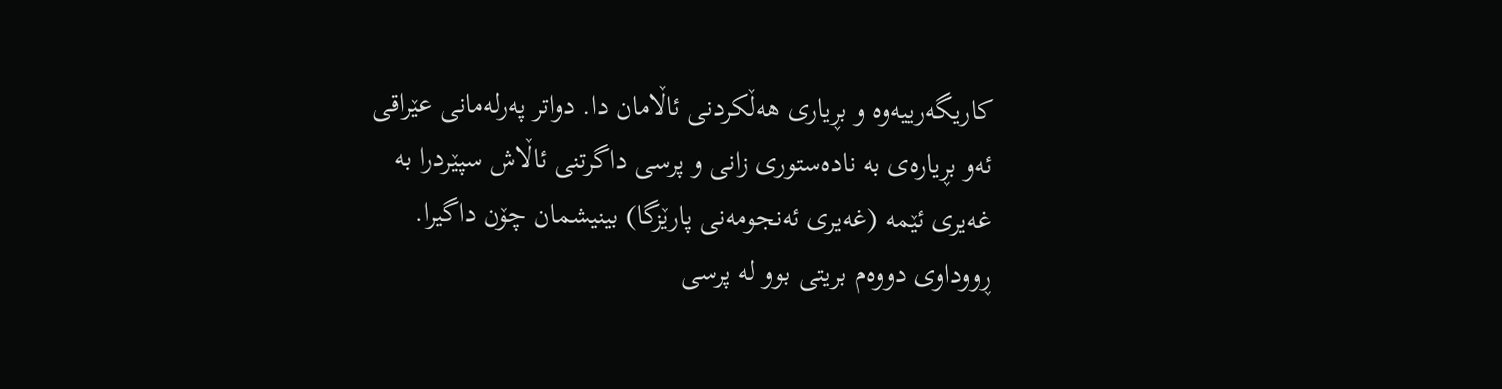كاریگه‌رییه‌وه‌ و بڕیاری هه‌ڵكردنی ئاڵامان دا. دواتر په‌رله‌مانی عێراقی ئه‌و بڕیاره‌ی به‌ ناده‌ستوری زانی و پرسی داگرتنی ئاڵاش سپێردرا به‌ غه‌یری ئێمه‌ (غه‌یری ئه‌نجومه‌نی پارێزگا) بینیشمان چۆن داگیرا. ڕووداوی دووه‌م بریتی بوو له‌ پرسی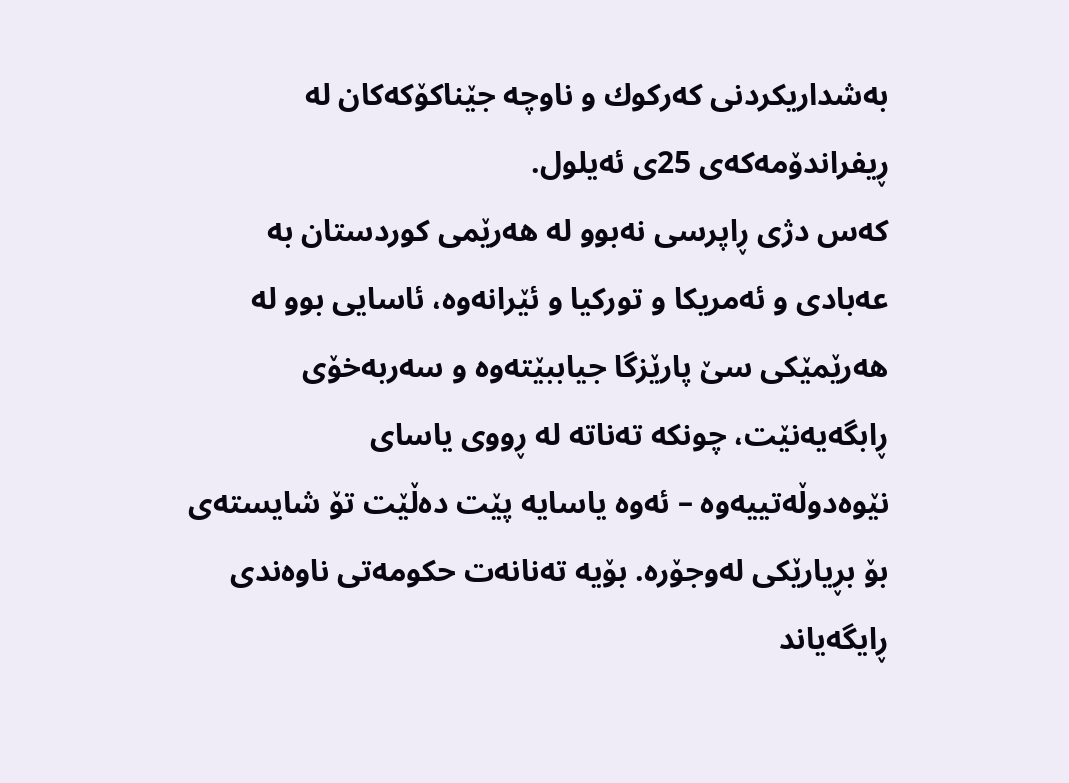به‌شداریكردنی كه‌ركوك و ناوچه‌ جێناكۆكه‌كان له‌ ڕیفراندۆمه‌كه‌ی 25ی ئه‌یلول.
كه‌س دژی ڕاپرسی نه‌بوو له‌ هه‌رێمی كوردستان به‌ عه‌بادی و ئه‌مریكا و توركیا و ئێرانه‌وه‌، ئاسایی بوو له‌ هه‌رێمێكی سێ پارێزگا جیاببێته‌وه‌ و سه‌ربه‌خۆی ڕابگه‌یه‌نێت، چونكه‌ ته‌ناته‌ له‌ ڕووی یاسای نێوه‌دوڵه‌تییه‌وه‌ – ئه‌وه‌ یاسایه‌ پێت ده‌ڵێت تۆ شایسته‌ی بۆ بڕیارێكی له‌وجۆره‌. بۆیه‌ ته‌نانه‌ت حكومه‌تی ناوه‌ندی ڕایگه‌یاند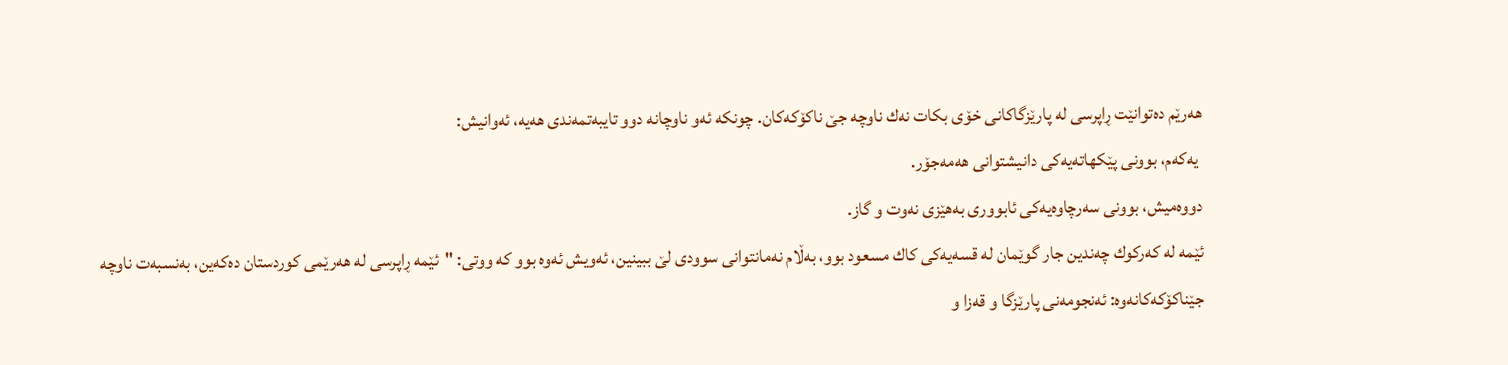هه‌رێم ده‌توانێت ڕاپرسی له‌ پارێزگاكانی خۆی بكات نه‌ك ناوچه‌ جێ ناكۆكه‌كان. چونكه‌ ئه‌و ناوچانه‌ دوو تایبه‌تمه‌ندی هه‌یه‌، ئه‌وانیش:
 یه‌كه‌م، بوونی پێكهاته‌یه‌كی دانیشتوانی هه‌مه‌جۆر.
دووه‌میش، بوونی سه‌رچاوه‌یه‌كی ئابووری به‌هێزی نه‌وت و گاز.
ئێمه‌ له‌ كه‌ركوك چه‌ندین جار گوێمان له‌ قسه‌یه‌كی كاك مسعود بوو، به‌ڵام نه‌مانتوانی سوودی لێ ببینین، ئه‌ویش ئه‌وه‌ بوو كه‌ ووتی: "ئێمه‌ ڕاپرسی له‌ هه‌رێمی كوردستان ده‌كه‌ین، به‌نسبه‌ت ناوچه‌ جێناكۆكه‌كانه‌وه‌: ئه‌نجومه‌نی پارێزگا و قه‌زا و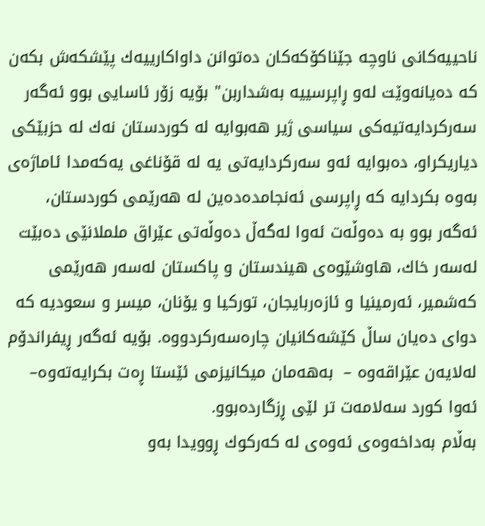ناحییه‌كانی ناوچه‌ جێناكۆكه‌كان ده‌توانن داواكارییه‌ك پێشكه‌ش بكه‌ن كه‌ ده‌یانه‌وێت له‌و ڕاپرسییه‌ به‌شداربن" بۆیه‌ زۆر ئاسایی بوو ئه‌گه‌ر سه‌ركردایه‌تیه‌كی سیاسی ژیر هه‌بوایه‌ له‌ كوردستان نه‌ك له‌ حزبێكی دیاریكراو، ده‌بوایه‌ ئه‌و سه‌ركردایه‌تی یه‌ له‌ قۆناغی یه‌كه‌مدا ئاماژه‌ی به‌وه‌ بكردایه‌ كه‌ ڕاپرسی ئه‌نجامده‌ده‌ین له‌ هه‌رێمی كوردستان، ئه‌گه‌ر بوو به‌ ده‌وڵه‌ت ئه‌وا له‌گه‌ڵ ده‌وڵه‌تی عێراق ململانێی ده‌بێت له‌سه‌ر خاك، هاوشێوه‌ی هیندستان و پاكستان له‌سه‌ر هه‌رێمی كه‌شمیر، ئه‌رمینیا و ئازه‌ربایجان، توركیا و یۆنان، میسر و سعودیه‌ كه‌ دوای ده‌یان ساڵ كێشه‌كانیان چاره‌سه‌ركردووه‌. بۆیه‌ ئه‌گه‌ر ڕیفراندۆم له‌لایه‌ن عێراقه‌وه‌ –  به‌هه‌مان میكانیزمی ئێستا ڕه‌ت بكرایه‌ته‌وه‌– ئه‌وا كورد سه‌لامه‌ت تر لێی ڕزگارده‌بوو.
به‌ڵام به‌داخه‌وه‌ی ئه‌وه‌ی له‌ كه‌ركوك ڕوویدا به‌و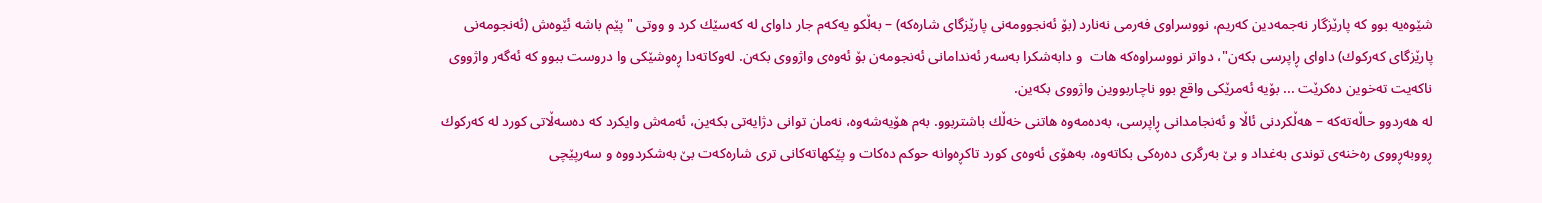شێوه‌یه‌ بوو كه‌ پارێزگار نه‌جمه‌دین كه‌ریم، نووسراوی فه‌رمی نه‌نارد (بۆ ئه‌نجوومه‌نی پارێزگای شاره‌كه‌) – به‌ڵكو یه‌كه‌م جار داوای له‌ كه‌سێك كرد و ووتی "پێم باشه‌ ئێوه‌ش (ئه‌نجومه‌نی پارێزگای كه‌ركوك) داوای ڕاپرسی بكه‌ن"، دواتر نووسراوه‌كه‌ هات  و دابه‌شكرا به‌سه‌ر ئه‌ندامانی ئه‌نجومه‌ن بۆ ئه‌وه‌ی واژووی بكه‌ن. له‌وكاته‌دا ڕه‌وشێكی وا دروست ببوو كه‌ ئه‌گه‌ر واژووی ناكه‌یت ته‌خوین ده‌كرێت ... بۆیه‌ ئه‌مرێكی واقع بوو ناچاربووین واژووی بكه‌ین.
له‌ هه‌ردوو حاڵه‌ته‌كه‌ – هه‌ڵكردنی ئاڵا و ئه‌نجامدانی ڕاپرسی، به‌ده‌مه‌وه‌ هاتنی خه‌ڵك باشتربوو. به‌م هۆیه‌شه‌وه‌، نه‌مان توانی دژایه‌تی بكه‌ین، ئه‌مه‌ش وایكرد كه‌ ده‌سه‌ڵاتی كورد له‌ كه‌ركوك ڕووبه‌ڕووی ره‌خنه‌ی توندی به‌غداد و بێ به‌رگری ده‌ره‌كی بكاته‌وه‌، به‌هۆی ئه‌وه‌ی كورد تاكڕه‌وانه‌ حوكم ده‌كات و پێكهاته‌كانی تری شاره‌كه‌ت بێ به‌شكردووه‌ و سه‌رپێچی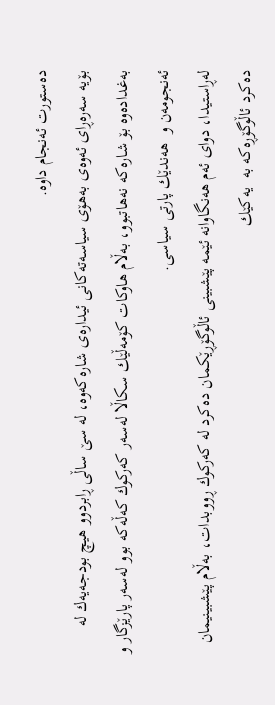ده‌ستورت ئه‌نجام داوه‌.
بۆیه‌ سه‌ره‌ڕای ئه‌وه‌ی به‌هۆی سیاسه‌ته‌كانی ئیداره‌ی شاره‌كه‌وه‌، له‌ سێ ساڵی ڕابردوو هیچ بودجه‌یه‌ك له‌ به‌غداده‌وه‌ بۆ شاره‌كه‌ نه‌هاتبوو، به‌ڵام هاوكات كۆمه‌ڵێك سكاڵا له‌سه‌ر كه‌ركوك كه‌ڵه‌كه‌ بوو له‌سه‌ر پارێزگار و ئه‌نجومه‌ن و  هه‌ندێك پارتی سیاسی.
له‌ڕاستیدا، دوای ئه‌م هه‌نگاوانه‌ ئێمه‌ پێشبینی ئاڵوگۆڕێكمان ده‌كرد له‌ كه‌ركوك ڕووبدات، به‌ڵام پێشبینیمان ده‌كرد ئاڵوگۆڕه‌كه‌ به‌  یه‌كێك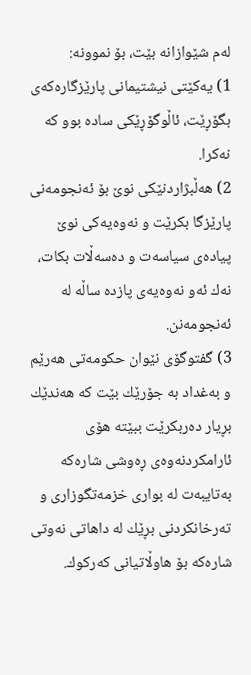له‌م شێوازانه‌ بێت، بۆ نموونه‌:
1) یه‌كێتی نیشتیمانی پارێزگاره‌كه‌ی بگۆڕێت، ئاڵوگۆڕێكی ساده‌ بوو كه‌ نه‌كرا.
2) هه‌ڵبژاردنێكی نوێ بۆ ئه‌نجومه‌نی پارێزگا بكرێت و نه‌وه‌یه‌كی نوێ پیاده‌ی سیاسه‌ت و ده‌سه‌ڵات بكات، نه‌ك ئه‌و نه‌وه‌یه‌ی پازده‌ ساڵه‌ له‌ ئه‌نجومه‌نن.
3) گفتوگۆی نێوان حكومه‌تی هه‌رێم و به‌غداد به‌ جۆرێك بێت كه‌ هه‌ندێك بڕیار ده‌ربكرێت ببێته‌ هۆی ئارامكردنه‌وه‌ی ڕه‌وشی شاره‌كه‌ به‌تایبه‌ت له‌ بواری خزمه‌تگوزاری و ته‌رخانكردنی بڕێك له‌ داهاتی نه‌وتی شاره‌كه‌ بۆ هاوڵاتیانی كه‌ركوك.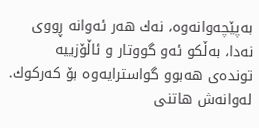به‌پێچه‌وانه‌وه‌، نه‌ك هه‌ر ئه‌وانه‌ ڕووی نه‌دا، به‌ڵكو ئه‌و گووتار و ئاڵۆزییه‌ تونده‌ی هه‌بوو گواسترایه‌وه‌ بۆ كه‌ركوك. له‌وانه‌ش هاتنی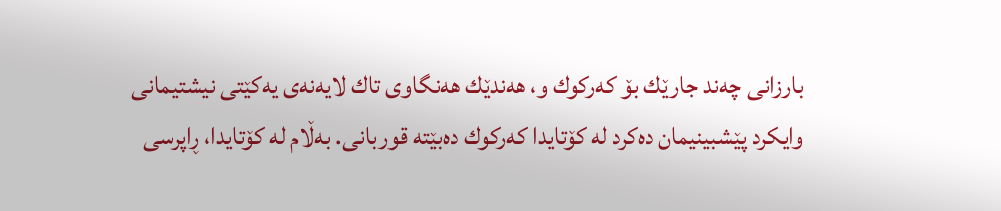بارزانی چه‌ند جارێك بۆ كه‌ركوك و، هه‌ندێك هه‌نگاوی تاك لایه‌نه‌ی یه‌كێتی نیشتیمانی وایكرد پێشبینیمان ده‌كرد له‌ كۆتایدا كه‌ركوك ده‌بێته‌ قوربانی. به‌ڵام له‌ كۆتایدا، ڕاپرسی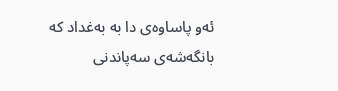ئه‌و پاساوه‌ی دا به‌ به‌غداد كه‌ بانگه‌شه‌ی سه‌پاندنی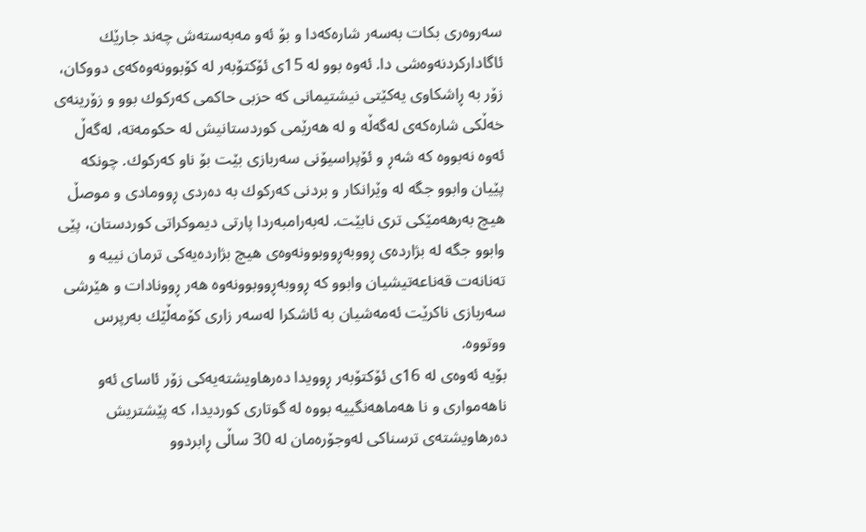سه‌روه‌ری بكات به‌سه‌ر شاره‌كه‌دا و بۆ ئه‌و مه‌به‌سته‌ش چه‌ند جارێك ئاگاداركردنه‌وه‌شی دا. ئه‌وه‌ بوو له‌ 15ی ئۆكتۆبه‌ر له‌ كۆبوونه‌وه‌كه‌ی دووكان، زۆر به‌ ڕاشكاوی یه‌كێتی نیشتیمانی كه‌ حزبی حاكمی كه‌ركوك بوو و زۆرینه‌ی خه‌ڵكی شاره‌كه‌ی له‌گه‌ڵه‌ و له‌ هه‌رێمی كوردستانیش له‌ حكومه‌ته‌، له‌گه‌ڵ ئه‌وه‌ نه‌بووه‌ كه‌ شه‌ڕ و ئۆپراسیۆنی سه‌ربازی بێت بۆ ناو كه‌ركوك. چونكه‌ پێیان وابوو جگه‌ له‌ وێرانكار و بردنی كه‌ركوك به‌ ده‌ردی ڕوومادی و موصڵ هیچ به‌رهه‌مێكی تری نابێت. له‌به‌رامبه‌ردا پارتی دیموكراتی كوردستان، پێی وابوو جگه‌ له‌ بژارده‌ی ڕووبه‌ڕووبوونه‌وه‌ی هیچ بژارده‌یه‌كی ترمان نییه‌ و ته‌نانه‌ت قه‌ناعه‌تیشیان وابوو كه‌ ڕووبه‌ڕووبوونه‌وه‌ هه‌ر ڕوونادات و هێرشی سه‌ربازی ناكرێت ئه‌مه‌شیان به‌ ئاشكرا له‌سه‌ر زاری كۆمه‌ڵێك به‌رپرس ووتووه‌.
بۆیه‌ ئه‌وه‌ی له‌ 16ی ئۆكتۆبه‌ر ڕوویدا ده‌رهاویشته‌یه‌كی زۆر ئاسای ئه‌و ناهه‌مواری و نا هه‌ماهه‌نگییه‌ بووه‌ له‌ گوتاری كوردیدا، كه‌ پێشتریش ده‌رهاویشته‌ی ترسناكی له‌وجۆره‌مان له‌ 30 ساڵی ڕابردوو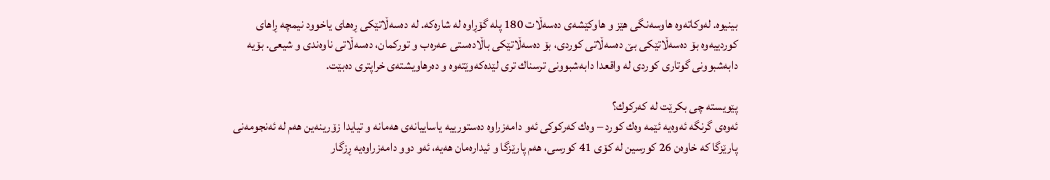بینیوه‌. له‌وكاته‌وه‌ هاوسه‌نگی هێز و هاوكێشه‌ی ده‌سه‌ڵات 180 پله‌ گۆڕاوه‌ له‌ شاره‌كه‌. له‌ ده‌سه‌ڵاتێكی ڕه‌های یاخوود نیمچه‌ ڕاهای كوردییه‌وه‌ بۆ ده‌سه‌ڵاتێكی بێ ده‌سه‌ڵاتی كوردی، بۆ ده‌سه‌ڵاتێكی باڵاده‌ستی عه‌ره‌ب و توركمان، ده‌سه‌ڵاتی ناوه‌ندی و شیعی. بۆیه‌ دابه‌شبوونی گوتاری كوردی له‌ واقعدا دابه‌شبوونی ترسناك تری لێده‌كه‌وێته‌وه‌ و ده‌رهاویشته‌ی خراپتری ده‌بێت.

پێویسته‌ چی بكرێت له‌ كه‌ركوك؟
ئه‌وه‌ی گرنگه‌ ئه‌وه‌یه‌ ئێمه‌ وه‌ك كورد – وه‌ك كه‌ركوكی ئه‌و دامه‌زراوه‌ ده‌ستورییه‌ یاساییانه‌ی هه‌مانه‌ و تیایدا زۆرینه‌ین هه‌م له‌ ئه‌نجومه‌نی پارێزگا كه‌ خاوه‌ن 26 كورسین له‌ كۆی 41 كورسی، هه‌م پارێزگا و ئیداره‌مان هه‌یه‌، ئه‌و دوو دامه‌زراوه‌یه‌ ڕزگار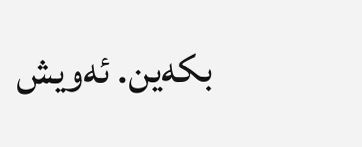بكه‌ین. ئه‌ویش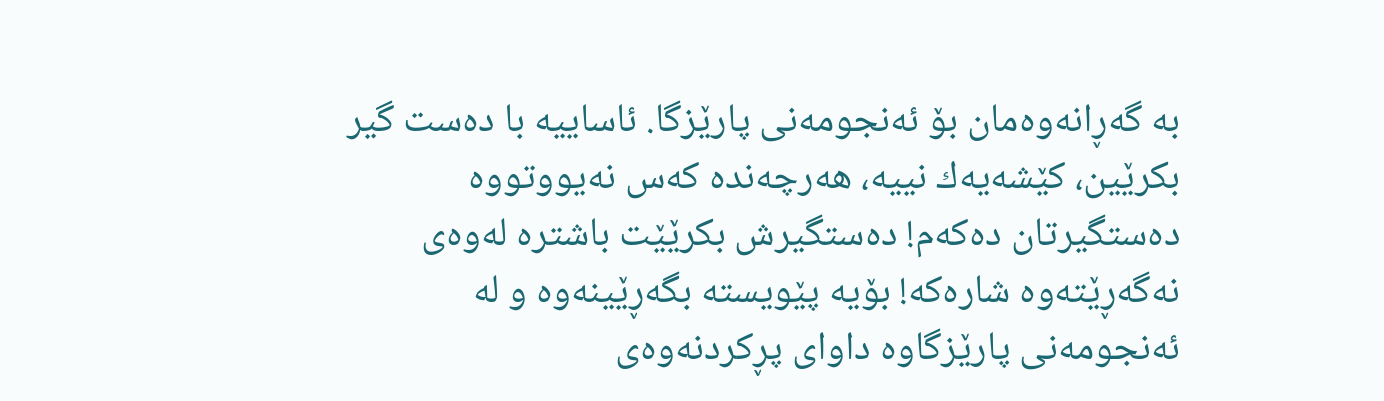به‌ گه‌ڕانه‌وه‌مان بۆ ئه‌نجومه‌نی پارێزگا. ئاساییه‌ با ده‌ست گیر بكرێین، كێشه‌یه‌ك نییه‌، هه‌رچه‌نده‌ كه‌س نه‌یووتووه‌ ده‌ستگیرتان ده‌كه‌م! ده‌ستگیرش بكرێێت باشتره‌ له‌وه‌ی نه‌گه‌ڕێته‌وه‌ شاره‌كه‌! بۆیه‌ پێویسته‌ بگه‌ڕێینه‌وه‌ و له‌ ئه‌نجومه‌نی پارێزگاوه‌ داوای پڕكردنه‌وه‌ی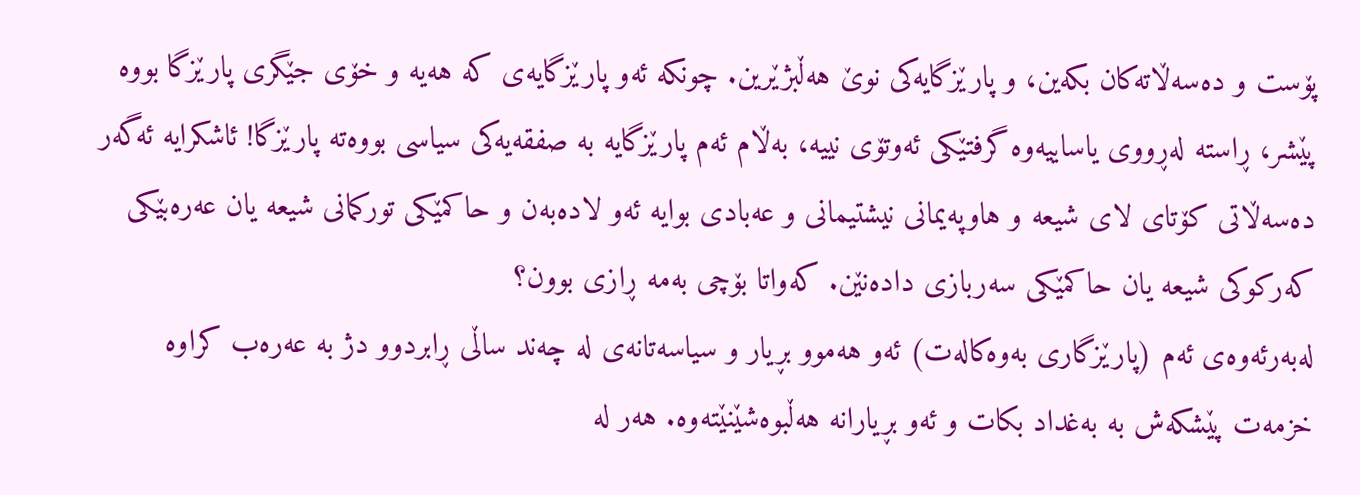پۆست و ده‌سه‌ڵاته‌كان بكه‌ین، و پارێزگایه‌كی نوێ هه‌ڵبژێرین. چونكه‌ ئه‌و پارێزگایه‌ی كه‌ هه‌یه‌ و خۆی جێگری پارێزگا بووه‌ پێشر، ڕاسته‌ له‌ڕووی یاساییه‌وه‌ گرفتێكی ئه‌وتۆی نییه‌، به‌ڵام ئه‌م پارێزگایه‌ به‌ صفقه‌یه‌كی سیاسی بووه‌ته‌ پارێزگا! ئاشكرایه‌ ئه‌گه‌ر ده‌سه‌ڵاتی كۆتای لای شیعه‌ و هاوپه‌یمانی نیشتیمانی و عه‌بادی بوایه‌ ئه‌و لاده‌به‌ن و حاكمێكی توركمانی شیعه‌ یان عه‌ره‌بێكی كه‌ركوكی شیعه‌ یان حاكمێكی سه‌ربازی داده‌نێن. كه‌واتا بۆچی به‌مه‌ ڕازی بوون؟
له‌به‌رئه‌وه‌ی ئه‌م (پارێزگاری به‌وه‌كاله‌ت) ئه‌و هه‌موو بڕیار و سیاسه‌تانه‌ی له‌ چه‌ند ساڵی ڕابردوو دژ به‌ عه‌ره‌ب كراوه‌ خزمه‌ت پێشكه‌ش به‌ به‌غداد بكات و ئه‌و بڕیارانه‌ هه‌ڵبوه‌شێنێته‌وه‌. هه‌ر له‌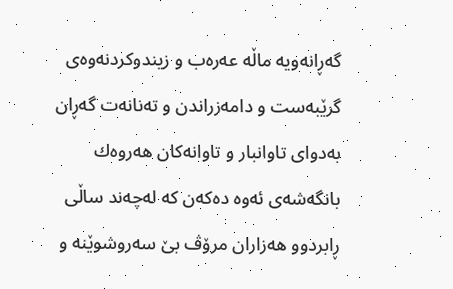گه‌ڕانه‌ویه‌ ماڵه‌ عه‌ره‌ب و زیندوكردنه‌وه‌ی گرێبه‌ست و دامه‌زراندن و ته‌نانه‌ت گه‌ڕان به‌دوای تاوانبار و تاوانه‌كان هه‌روه‌ك بانگه‌شه‌ی ئه‌وه‌ ده‌كه‌ن كه‌ له‌چه‌ند ساڵی ڕابردوو هه‌زاران مرۆڤ بێ سه‌روشوێنه‌ و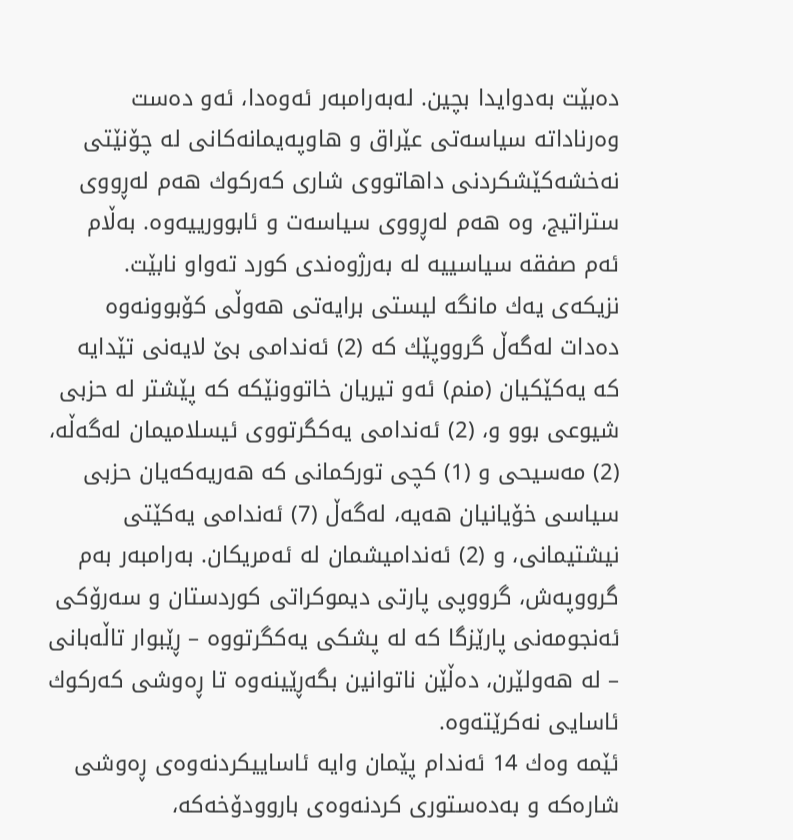ده‌بێت به‌دوایدا بچین. له‌به‌رامبه‌ر ئه‌وه‌دا، ئه‌و ده‌ست وه‌رناداته‌ سیاسه‌تی عێراق و هاوپه‌یمانه‌كانی له‌ چۆنێتی نه‌خشه‌كێشكردنی داهاتووی شاری كه‌ركوك هه‌م له‌ڕووی ستراتیج، وه‌ هه‌م له‌ڕووی سیاسه‌ت و ئابوورییه‌وه‌. به‌ڵام ئه‌م صفقه‌ سیاسییه‌ له‌ به‌رژوه‌ندی كورد ته‌واو نابێت.
نزیكه‌ی یه‌ك مانگه‌ لیستی برایه‌تی هه‌وڵی كۆبوونه‌وه‌ ده‌دات له‌گه‌ڵ گرووپێك كه‌ (2) ئه‌ندامی بێ لایه‌نی تێدایه‌ كه‌ یه‌كێكیان (منم) ئه‌و تیریان خاتوونێكه‌ كه‌ پێشتر له‌ حزبی شیوعی بوو و، (2) ئه‌ندامی یه‌كگرتووی ئیسلامیمان له‌گه‌ڵه‌، (2) مه‌سیحی و (1) كچی توركمانی كه‌ هه‌ریه‌كه‌یان حزبی سیاسی خۆیانیان هه‌یه‌، له‌گه‌ڵ (7) ئه‌ندامی یه‌كێتی نیشتیمانی، و (2) ئه‌ندامیشمان له‌ ئه‌مریكان. به‌رامبه‌ر به‌م گرووپه‌ش، گرووپی پارتی دیموكراتی كوردستان و سه‌رۆكی ئه‌نجومه‌نی پارێزگا كه‌ له‌ پشكی یه‌كگرتووه‌ – ڕێبوار تاڵه‌بانی – له‌ هه‌ولێرن، ده‌ڵێن ناتوانین بگه‌ڕێینه‌وه‌ تا ڕه‌وشی كه‌ركوك ئاسایی نه‌كرێته‌وه‌.
ئێمه‌ وه‌ك 14 ئه‌ندام پێمان وایه‌ ئاساییكردنه‌وه‌ی ڕه‌وشی شاره‌كه‌ و به‌ده‌ستوری كردنه‌وه‌ی باروودۆخه‌كه‌،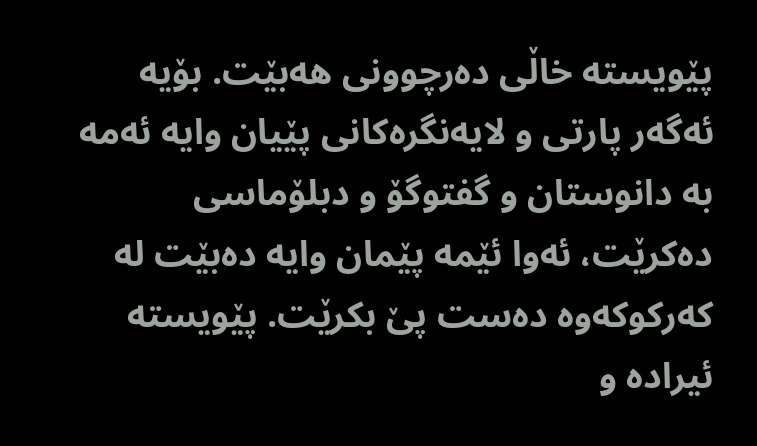پێویسته‌ خاڵی ده‌رچوونی هه‌بێت. بۆیه‌ ئه‌گه‌ر پارتی و لایه‌نگره‌كانی پێیان وایه‌ ئه‌مه‌ به‌ دانوستان و گفتوگۆ و دبلۆماسی ده‌كرێت، ئه‌وا ئێمه‌ پێمان وایه‌ ده‌بێت له‌ كه‌ركوكه‌وه‌ ده‌ست پێ بكرێت. پێویسته‌ ئیراده‌ و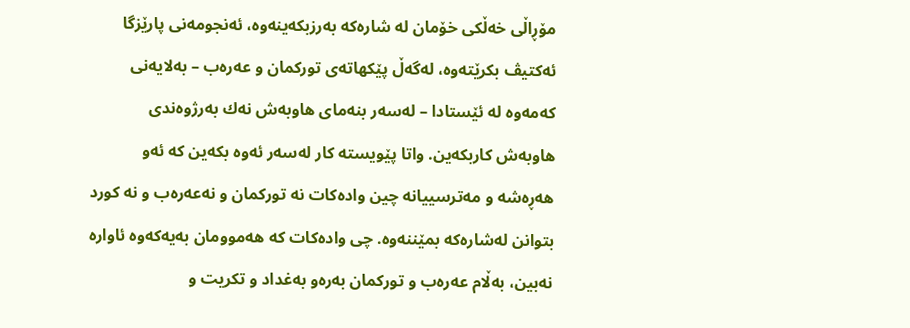مۆڕاڵی خه‌ڵكی خۆمان له‌ شاره‌كه‌ به‌رزبكه‌ینه‌وه‌، ئه‌نجومه‌نی پارێزگا ئه‌كتیڤ بكرێته‌وه‌، له‌گه‌ڵ پێكهاته‌ی توركمان و عه‌ره‌ب – به‌لایه‌نی كه‌مه‌وه‌ له‌ ئێستادا – له‌سه‌ر بنه‌مای هاوبه‌ش نه‌ك به‌رژوه‌ندی هاوبه‌ش كاربكه‌ین. واتا پێویسته‌ كار له‌سه‌ر ئه‌وه‌ بكه‌ین كه‌ ئه‌و هه‌ڕه‌شه‌ و مه‌ترسییانه‌ چین واده‌كات نه‌ توركمان و نه‌عه‌ره‌ب و نه‌ كورد بتوانن له‌شاره‌كه‌ بمێننه‌وه‌. چی واده‌كات كه‌ هه‌موومان به‌یه‌كه‌وه‌ ئاواره‌ نه‌بین، به‌ڵام عه‌ره‌ب و توركمان به‌ره‌و به‌غداد و تكریت و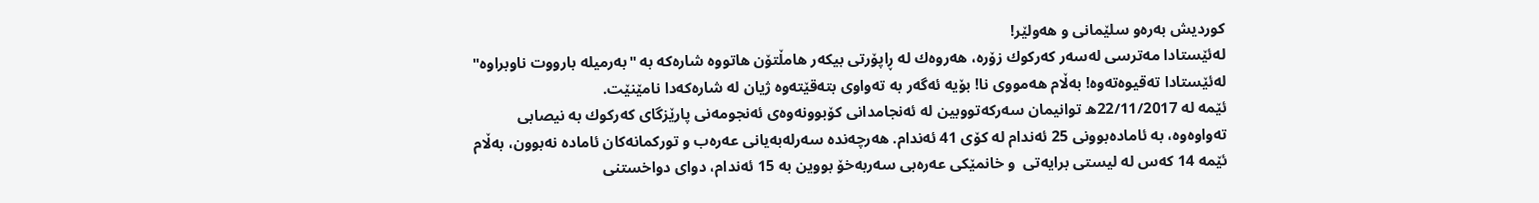كوردیش به‌ره‌و سلێمانی و هه‌ولێر!
له‌ئێستادا مه‌ترسی له‌سه‌ر كه‌ركوك زۆره‌، هه‌روه‌ك له‌ ڕاپۆرتی بیكه‌ر هامڵتۆن هاتووه‌ شاره‌كه‌ به‌ "به‌رمیله‌ بارووت ناوبراوه‌" له‌ئێستادا ته‌قیوه‌ته‌وه‌! به‌ڵام هه‌مووی نا! بۆیه‌ ئه‌گه‌ر به‌ ته‌واوی بته‌قێته‌وه‌ ژیان له‌ شاره‌كه‌دا نامێنێت.
ئێمه‌ له‌ 22/11/2017ه‌ توانیمان سه‌ركه‌تووبین له‌ ئه‌نجامدانی كۆبوونه‌وه‌ی ئه‌نجومه‌نی پارێزگای كه‌ركوك به‌ نیصابی ته‌واوه‌وه‌، به‌ ئاماده‌بوونی 25 ئه‌ندام له‌ كۆی 41 ئه‌ندام. هه‌رچه‌نده‌ سه‌رله‌به‌یانی عه‌ره‌ب و توركمانه‌كان ئاماده‌ نه‌بوون، به‌ڵام ئێمه‌ 14 كه‌س له‌ لیستی برایه‌تی  و خانمێكی عه‌ره‌بی سه‌ربه‌خۆ بووین به‌ 15 ئه‌ندام، دوای دواخستنی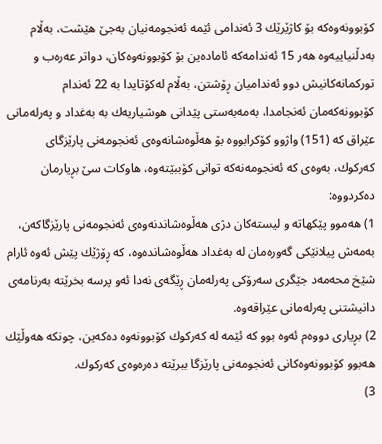كۆبوونه‌وه‌كه‌ بۆ كاژێرێك 3 ئه‌ندامی ئێمه‌ ئه‌نجومه‌نیان به‌جێ هێشت، به‌ڵام به‌دڵنیاییه‌وه‌ هه‌ر 15 ئه‌ندامه‌كه‌ ئاماده‌ین بۆ كۆبوونه‌وه‌كان، دواتر عه‌ره‌ب و توركمانه‌كانیش دوو ئه‌ندامیان ڕۆشتن، به‌ڵام له‌كۆتایدا به‌ 22 ئه‌ندام كۆبوونه‌كه‌مان ئه‌نجامدا، به‌مه‌به‌ستی پێدانی هوشیاریه‌ك به‌ به‌غداد و په‌رله‌مانی عێراق كه‌ (151) واژوو كۆكرابووه‌ بۆ هه‌ڵوه‌شانه‌وه‌ی ئه‌نجومه‌نی پارێزگای كه‌ركوك، به‌وه‌ی كه‌ ئه‌نجومه‌نه‌كه‌ توانی كۆببێته‌وه‌، هاوكات سێ بڕیارمان ده‌كردووه‌:
1) هه‌موو پێكهاته‌ و لیسته‌كان دژی هه‌ڵوه‌شاندنه‌وه‌ی ئه‌نجومه‌نی پارێزگاكه‌ن، به‌مه‌ش پیلانێكی گه‌وره‌مان له‌ به‌غداد هه‌ڵوه‌شانده‌وه‌، كه‌ ڕۆژێك پێش ئه‌وه‌ ئارام شێخ محه‌مه‌د جێگری سه‌رۆكی په‌رله‌مان ڕێگه‌ی نه‌دا ئه‌و پرسه‌ بخرێته‌ به‌رنامه‌ی دانیشتنی په‌رله‌مانی عێراقه‌وه‌.
2) بڕیاری دووه‌م ئه‌وه‌ بوو كه‌ ئێمه‌ له‌ كه‌ركوك كۆبوونه‌وه‌ ده‌كه‌ین، چونكه‌ هه‌وڵێك هه‌بوو كۆبوونه‌وه‌كانی ئه‌نجومه‌نی پارێزگا ببرێته‌ ده‌ره‌وه‌ی كه‌ركوك.
3)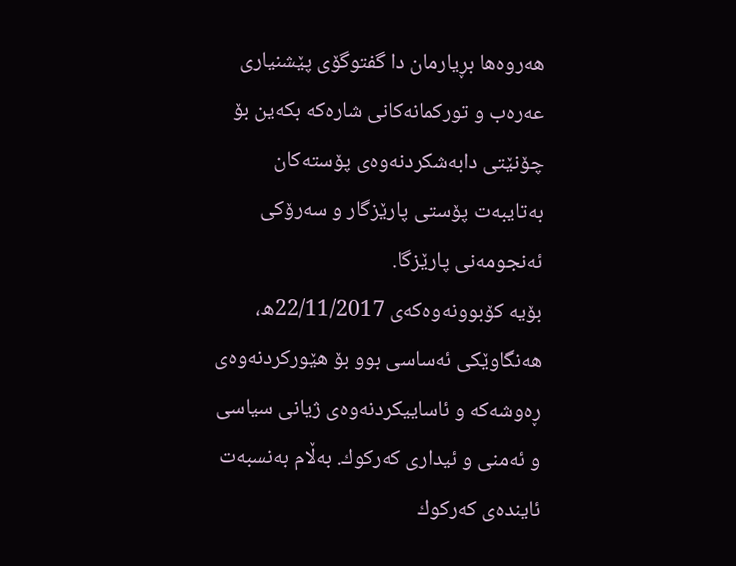هه‌روه‌ها بڕیارمان دا گفتوگۆی پێشنیاری عه‌ره‌ب و توركمانه‌كانی شاره‌كه‌ بكه‌ین بۆ چۆنێتی دابه‌شكردنه‌وه‌ی پۆسته‌كان به‌تایبه‌ت پۆستی پارێزگار و سه‌رۆكی ئه‌نجومه‌نی پارێزگا.
بۆیه‌ كۆبوونه‌وه‌كه‌ی 22/11/2017ه‌، هه‌نگاوێكی ئه‌ساسی بوو بۆ هێوركردنه‌وه‌ی ڕه‌وشه‌كه‌ و ئاساییكردنه‌وه‌ی ژیانی سیاسی و ئه‌منی و ئیداری كه‌ركوك. به‌ڵام به‌نسبه‌ت ئاینده‌ی كه‌ركوك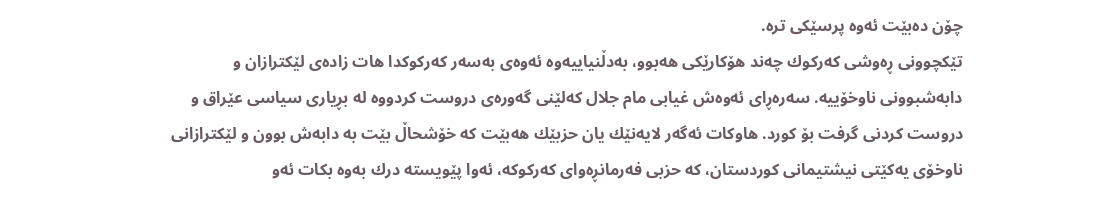چۆن ده‌بێت ئه‌وه‌ پرسێكی تره‌.
تێكچوونی ڕه‌وشی كه‌ركوك چه‌ند هۆكارێكی هه‌بوو، به‌دڵنیاییه‌وه‌ ئه‌وه‌ی به‌سه‌ر كه‌ركوكدا هات زاده‌ی لێكترازان و دابه‌شبوونی ناوخۆییه‌. سه‌ره‌ڕای ئه‌وه‌ش غیابی مام جلال كه‌لێنی گه‌وره‌ی دروست كردووه‌ له‌ بڕیاری سیاسی عێراق و دروست كردنی گرفت بۆ كورد. هاوكات ئه‌گه‌ر لایه‌نێك یان حزبێك هه‌بێت كه‌ خۆشحاڵ بێت به‌ دابه‌ش بوون و لێكترازانی ناوخۆی یه‌كێتی نیشتیمانی كوردستان، كه‌ حزبی فه‌رمانڕه‌وای كه‌ركوكه‌، ئه‌وا پێویسته‌ درك به‌وه‌ بكات ئه‌و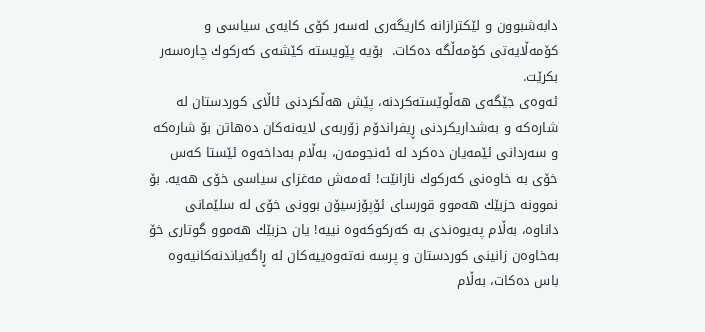دابه‌شبوون و لێكترازانه‌ كاریگه‌ری له‌سه‌ر كۆی كایه‌ی سیاسی و كۆمه‌ڵایه‌تی كۆمه‌ڵگه‌ ده‌كات.  بۆیه‌ پێویسته‌ كێشه‌ی كه‌ركوك چاره‌سه‌ر بكرێت.
ئه‌وه‌ی جێگه‌ی هه‌ڵوێسته‌كردنه‌، پێش هه‌ڵكردنی ئاڵای كوردستان له‌ شاره‌كه‌ و به‌شداریكردنی ڕیفراندۆم زۆربه‌ی لایه‌نه‌كان ده‌هاتن بۆ شاره‌كه‌ و سه‌ردانی ئێمه‌یان ده‌كرد له‌ ئه‌نجومه‌ن، به‌ڵام به‌داخه‌وه‌ ئێستا كه‌س خۆی به‌ خاوه‌نی كه‌ركوك نازانێت! ئه‌مه‌ش مه‌غزای سیاسی خۆی هه‌یه‌. بۆ نموونه‌ حزبێك هه‌موو قورسای ئۆپۆزسیۆن بوونی خۆی له‌ سلێمانی داناوه‌، به‌ڵام په‌یوه‌ندی به‌ كه‌ركوكه‌وه‌ نییه‌! یان حزبێك هه‌موو گوتاری خۆ به‌خاوه‌ن زانینی كوردستان و پرسه‌ نه‌ته‌وه‌ییه‌كان له‌ ڕاگه‌یاندنه‌كانیه‌وه‌ باس ده‌كات، به‌ڵام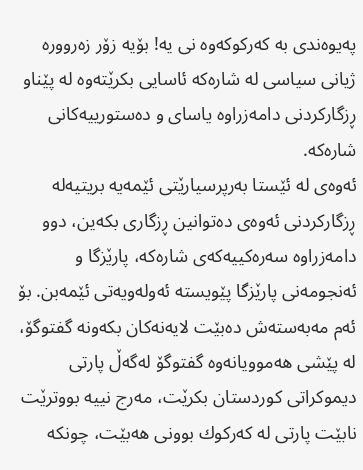په‌یوه‌ندی به‌ كه‌ركوكه‌وه‌ نی یه‌! بۆیه‌ زۆر زه‌رووره‌ ژیانی سیاسی له‌ شاره‌كه‌ ئاسایی بكرێته‌وه‌ له‌ پێناو ڕزگاركردنی دامه‌زراوه‌ یاسای و ده‌ستورییه‌كانی شاره‌كه‌.
ئه‌وه‌ی له‌ ئێستا به‌رپرسیارێتی ئێمه‌یه‌ بریتیه‌له‌ ڕزگاركردنی ئه‌وه‌ی ده‌توانین ڕزگاری بكه‌ین، دوو دامه‌زراوه‌ سه‌ره‌كییه‌كه‌ی شاره‌كه‌، پارێزگا و ئه‌نجومه‌نی پارێزگا پێویسته‌ ئه‌وله‌ویه‌تی ئێمه‌بن. بۆ ئه‌م مه‌به‌سته‌ش ده‌بێت لایه‌نه‌كان بكه‌ونه‌ گفتوگۆ، له‌ پێشی هه‌موویانه‌وه‌ گفتوگۆ له‌گه‌ڵ پارتی دیموكراتی كوردستان بكرێت، مه‌رج نییه‌ بووترێت نابێت پارتی له‌ كه‌ركوك بوونی هه‌بێت، چونكه‌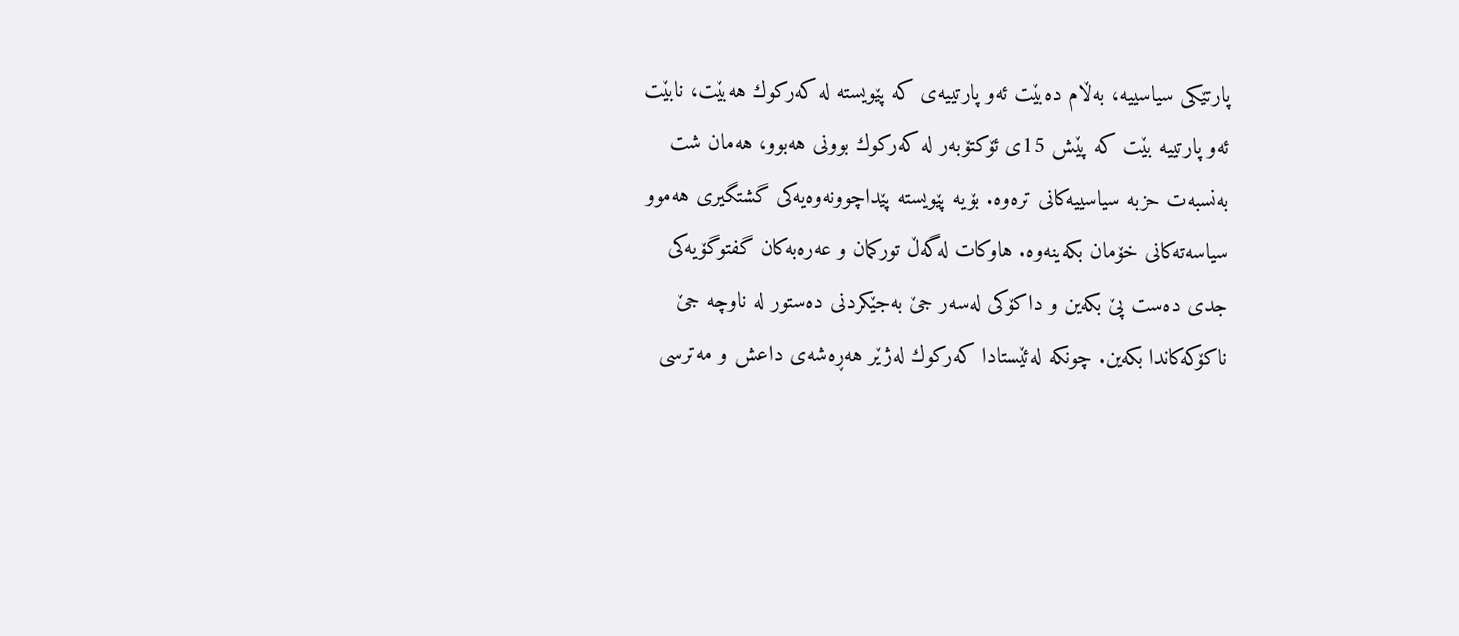پارتێكی سیاسییه‌، به‌ڵام ده‌بێت ئه‌و پارتییه‌ی كه‌ پێویسته‌ له‌ كه‌ركوك هه‌بێت، نابێت ئه‌و پارتییه‌ بێت كه‌ پێش 15ی ئۆكتۆبه‌ر له‌ كه‌ركوك بوونی هه‌بوو، هه‌مان شت به‌نسبه‌ت حزبه‌ سیاسییه‌كانی تره‌وه‌. بۆیه‌ پێویسته‌ پێداچوونه‌وه‌یه‌كی گشتگیری هه‌موو سیاسه‌ته‌كانی خۆمان بكه‌ینه‌وه‌. هاوكات له‌گه‌ڵ توركمان و عه‌ره‌به‌كان گفتوگۆیه‌كی جدی ده‌ست پێ بكه‌ین و داكۆكی له‌سه‌ر جێ به‌جێكردنی ده‌ستور له‌ ناوچه‌ جێ ناكۆكه‌كاندا بكه‌ین. چونكه‌ له‌ئێستادا كه‌ركوك له‌ژێر هه‌ڕه‌شه‌ی داعش و مه‌ترسی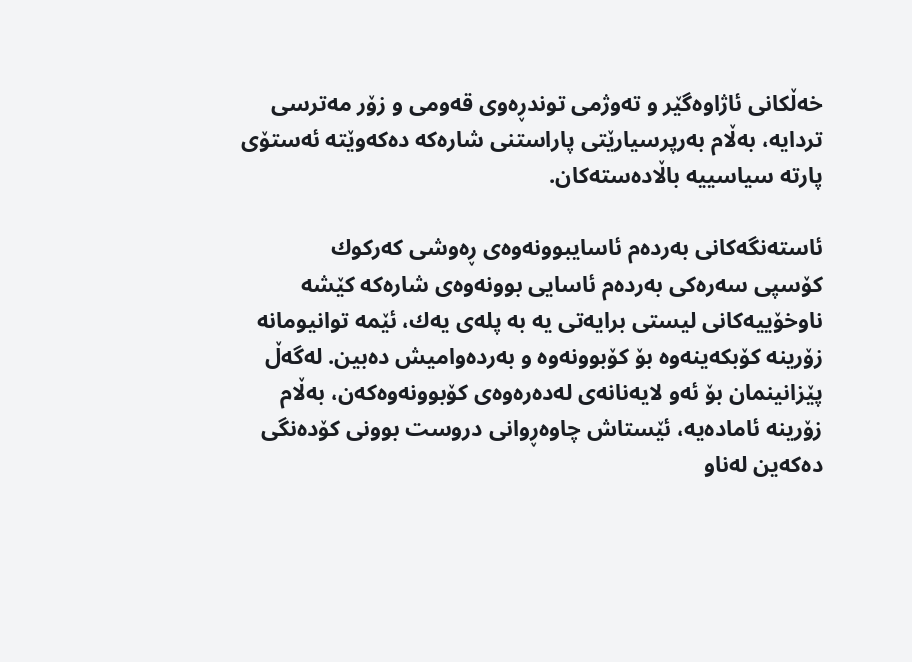خه‌ڵكانی ئاژاوه‌گێر و ته‌وژمی توندڕه‌وی قه‌ومی و زۆر مه‌ترسی تردایه‌، به‌ڵام به‌رپرسیارێتی پاراستنی شاره‌كه‌ ده‌كه‌وێته‌ ئه‌ستۆی پارته‌ سیاسییه‌ باڵاده‌سته‌كان.

ئاسته‌نگه‌كانی به‌رده‌م ئاسایبوونه‌وه‌ی ڕه‌وشی كه‌ركوك
كۆسپی سه‌ره‌كی به‌رده‌م ئاسایی بوونه‌وه‌ی شاره‌كه‌ كێشه‌ ناوخۆییه‌كانی لیستی برایه‌تی یه‌ به‌ پله‌ی یه‌ك، ئێمه‌ توانیومانه‌ زۆرینه‌ كۆبكه‌ینه‌وه‌ بۆ كۆبوونه‌وه‌ و به‌رده‌وامیش ده‌بین. له‌گه‌ڵ پێزانینمان بۆ ئه‌و لایه‌نانه‌ی له‌ده‌ره‌وه‌ی كۆبوونه‌وه‌كه‌ن، به‌ڵام زۆرینه‌ ئاماده‌یه‌، ئێستاش چاوه‌ڕوانی دروست بوونی كۆده‌نگی ده‌كه‌ین له‌ناو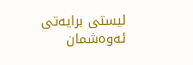لیستی برایه‌تی ئه‌وه‌شمان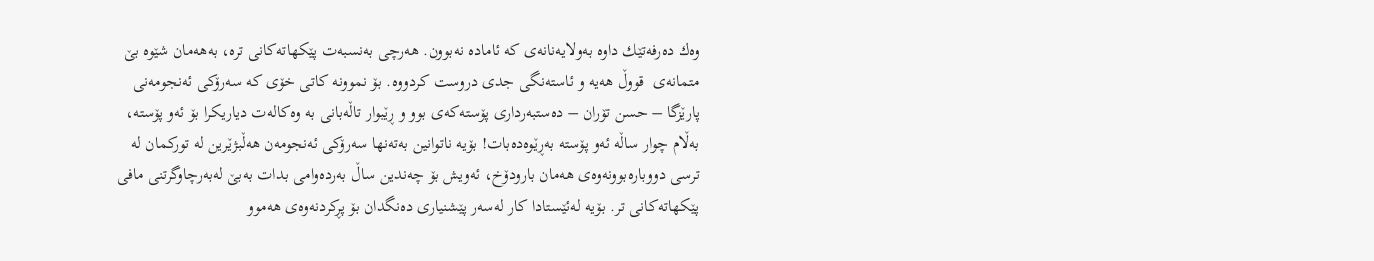وه‌ك ده‌رفه‌تێك داوه‌ به‌ولایه‌نانه‌ی كه‌ ئاماده‌ نه‌بوون. هه‌رچی به‌نسبه‌ت پێكهاته‌كانی تره‌، به‌هه‌مان شێوه‌ بێ متمانه‌ی  قووڵ هه‌یه‌ و ئاسته‌نگی جدی دروست كردووه‌. بۆ نموونه‌ كاتی خۆی كه‌ سه‌رۆكی ئه‌نجومه‌نی پارێزگا – حسن تۆران – ده‌ستبه‌رداری پۆسته‌كه‌ی بوو و ڕێبوار تاڵه‌بانی به‌ وه‌كاله‌ت دیاریكرا بۆ ئه‌و پۆسته‌، به‌ڵام چوار ساڵه‌ ئه‌و پۆسته‌ به‌ڕێوه‌ده‌بات! بۆیه‌ ناتوانین به‌ته‌نها سه‌رۆكی ئه‌نجومه‌ن هه‌ڵبژێرین له‌ توركمان له‌ ترسی دووباره‌بوونه‌وه‌ی هه‌مان بارودۆخ، ئه‌ویش بۆ چه‌ندین ساڵ به‌رده‌وامی بدات به‌بێ له‌به‌رچاوگرتنی مافی پێكهاته‌كانی تر. بۆیه‌ له‌ئێستادا كار له‌سه‌ر پێشنیاری ده‌نگدان بۆ پڕكردنه‌وه‌ی هه‌موو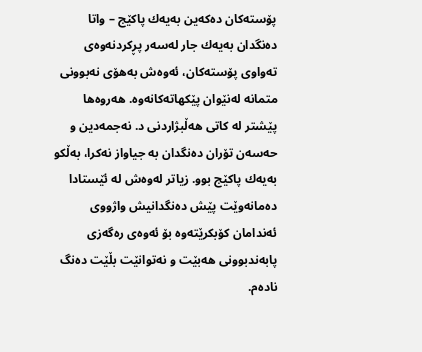پۆسته‌كان ده‌كه‌ین به‌یه‌ك پاكێج – واتا ده‌نگدان به‌یه‌ك جار له‌سه‌ر پڕكردنه‌وه‌ی ته‌واوی پۆسته‌كان، ئه‌وه‌ش به‌هۆی نه‌بوونی متمانه‌ له‌نێوان پێكهاته‌كانه‌وه‌. هه‌روه‌ها پێشتر له‌ كاتی هه‌ڵبژاردنی د. نه‌جمه‌دین و حه‌سه‌ن تۆران ده‌نگدان به‌ جیاواز نه‌كرا، به‌ڵكو به‌یه‌ك پاكێج بوو. زیاتر له‌وه‌ش له‌ ئێستادا ده‌مانه‌وێت پێش ده‌نگدانیش واژووی ئه‌ندامان كۆبكرێته‌وه‌ بۆ ئه‌وه‌ی ره‌گه‌زی پابه‌ندبوونی هه‌بێت و نه‌توانێت بڵێت ده‌نگ ناده‌م.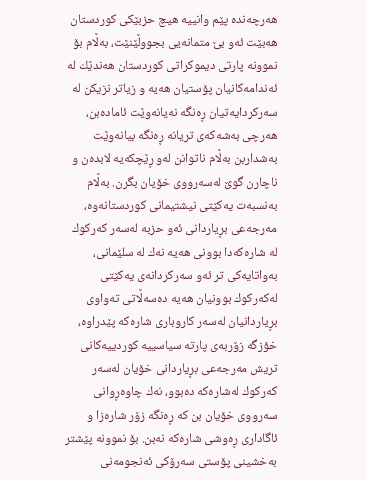هه‌رچه‌نده‌ پێم وانییه‌ هیچ حزبێكی كوردستان هه‌بێت ئه‌و بێ متمانه‌یی بجووڵێنێت، به‌ڵام بۆ نموونه‌ پارتی دیموكراتی كوردستان هه‌ندێك له‌ ئه‌ندامه‌كانیان پۆستیان هه‌یه‌ و زیاتر نزیكن له‌ سه‌ركردایه‌تیان ڕه‌نگه‌ نه‌یانه‌وێت ئاماده‌بن، هه‌رچی به‌شه‌كه‌ی تریانه‌ ڕه‌نگه‌ بیانه‌وێت به‌شداربن به‌ڵام ناتوانن له‌و ڕێچكه‌یه‌ لابده‌ن و ناچارن گوێ له‌سه‌رووی خۆیان بگرن. به‌ڵام به‌نسبه‌ت یه‌كێتی نیشتیمانی كوردستانه‌وه‌، مه‌رجه‌عی بڕیاردانی ئه‌و حزبه‌ له‌سه‌ر كه‌ركوك له‌ شاره‌كه‌دا بوونی هه‌یه‌ نه‌ك له‌ سلێمانی، به‌واتایه‌كی تر ئه‌و سه‌ركردانه‌ی یه‌كێتی له‌كه‌ركوك بوونیان هه‌یه‌ ده‌سه‌ڵاتی ته‌واوی بڕیاردانیان له‌سه‌ر كاروباری شاره‌كه‌ پێدراوه‌، خۆزگه‌ زۆربه‌ی پارته‌ سیاسییه‌ كوردییه‌كانی تریش مه‌رجه‌عی بڕیاردانی خۆیان له‌سه‌ر كه‌ركوك له‌شاره‌كه‌ ده‌بوو، نه‌ك چاوه‌ڕوانی سه‌رووی خۆیان بن كه‌ ڕه‌نگه‌ زۆر شاره‌زا و ئاگاداری ڕه‌وشی شاره‌كه‌ نه‌بن. بۆ نموونه‌ پێشتر به‌خشینی پۆستی سه‌رۆكی ئه‌نجومه‌نی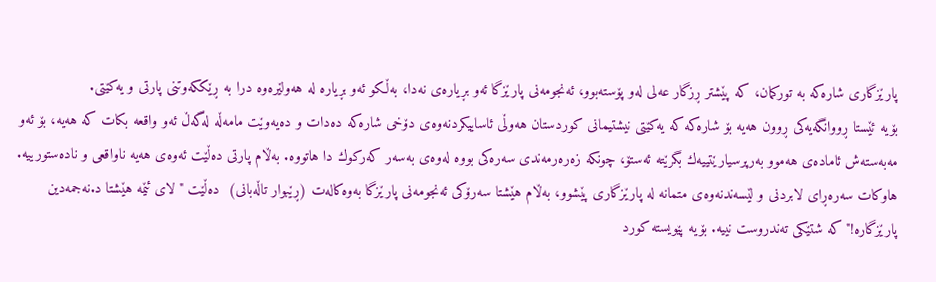پارێزگاری شاره‌كه‌ به‌ توركمان، كه‌ پێشتر ڕزگار عه‌لی له‌و پۆسته‌بوو، ئه‌نجومه‌نی پارێزگا ئه‌و بڕیاره‌ی نه‌دا، به‌ڵكو ئه‌و بڕیاره‌ له‌ هه‌ولێره‌وه‌ درا به‌ ڕێككه‌وتنی پارتی و یه‌كێتی.
بۆیه‌ ئێستا ڕووانگه‌یه‌كی ڕوون هه‌یه‌ بۆ شاره‌كه‌ كه‌ یه‌كێتی نیشتیمانی كوردستان هه‌وڵی ئاساییكردنه‌وه‌ی دۆخی شاره‌كه‌ ده‌دات و ده‌یه‌وێت مامه‌ڵه‌ له‌گه‌ڵ ئه‌و واقعه‌ بكات كه‌ هه‌یه‌، بۆ ئه‌و مه‌به‌سته‌ش ئاماده‌ی هه‌موو به‌رپرسیارێتییه‌ك بگرێته‌ ئه‌ستۆ، چونكه‌ زه‌ره‌رمه‌ندی سه‌ره‌كی بووه‌ له‌وه‌ی به‌سه‌ر كه‌ركوك دا هاتووه‌. به‌ڵام پارتی ده‌ڵێت ئه‌وه‌ی هه‌یه‌ ناواقعی و ناده‌ستورییه‌. هاوكات سه‌ره‌ڕای لابردنی و لێسه‌ندنه‌وه‌ی متمانه‌ له‌ پارێزگاری پێشوو، به‌ڵام هێشتا سه‌رۆكی ئه‌نجومه‌نی پارێزگا به‌وه‌كاله‌ت (ڕێبوار تاڵه‌بانی)  ده‌ڵێت "لای ئێمه‌ هێشتا د.نه‌جمه‌دین پارێزگاره‌!" كه‌ شتێكی ته‌ندروست نییه‌. بۆیه‌ پێویسته‌ كورد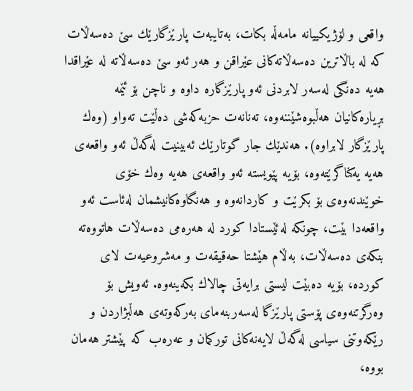واقعی و لۆژیكییانه‌ مامه‌ڵه‌ بكات، به‌تایبه‌ت پارێزگارێك سێ ده‌سه‌ڵات كه‌ له‌ باڵاترین ده‌سه‌ڵاته‌كانی عێراقن و هه‌ر ئه‌و سێ ده‌سه‌ڵاته‌ له‌ عێراقدا هه‌یه‌ ده‌نگی له‌سه‌ر لابردنی ئه‌و پارێزگاره‌ داوه‌ و ناچن بۆ ئێمه‌ بڕیاره‌كانیان هه‌ڵبوه‌شێننه‌وه‌، ته‌نانه‌ت حزبه‌كه‌شی ده‌ڵێت ته‌واو (وه‌ك پارێزگار لابراوه‌). هه‌ندێك جار گوتارێك ئه‌بینیت له‌گه‌ڵ ئه‌و واقعه‌ی هه‌یه‌ یه‌كناگرێته‌وه‌، بۆیه‌ پێویسته‌ ئه‌و واقعه‌ی هه‌یه‌ وه‌ك خۆی خوێندنه‌وه‌ی بۆ بكرێت و كاردانه‌وه‌ و هه‌نگاوه‌كانیشمان له‌ئاست ئه‌و واقعه‌دا بێت، چونكه‌ له‌ئێستادا كورد له‌ هه‌ره‌می ده‌سه‌ڵات هاتووه‌ته‌ بنكه‌ی ده‌سه‌ڵات، به‌ڵام هێشتا حه‌قیقه‌ت و مه‌شروعیه‌ت لای كورده‌، بۆیه‌ ده‌بێت لیستی برایه‌تی چالاك بكه‌ینه‌وه‌. ئه‌ویش بۆ وه‌رگرتنه‌وه‌ی پۆستی پارێزگا له‌سه‌ربنه‌مای به‌ركه‌وته‌ی هه‌ڵبژاردن و رێكه‌وتنی سیاسی له‌گه‌ڵ لایه‌نه‌كانی توركمان و عه‌ره‌ب كه‌ پێشتر هه‌مان بووه‌،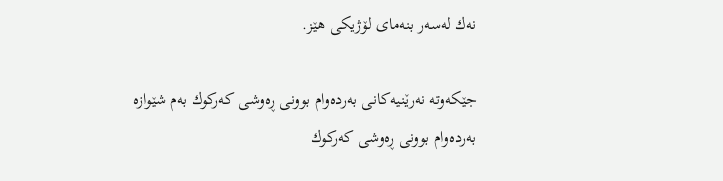نه‌ك له‌سه‌ر بنه‌مای لۆژیكی هێز.

جێكه‌وته‌ نه‌رێنیه‌كانی به‌رده‌وام بوونی ڕه‌وشی كه‌ركوك به‌م شێوازه‌
به‌رده‌وام بوونی ڕه‌وشی كه‌ركوك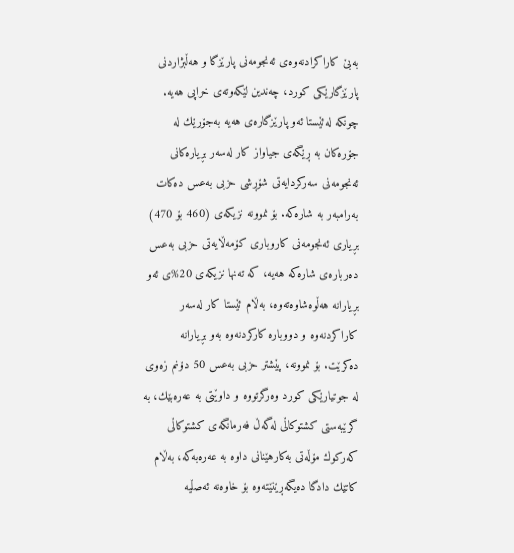به‌بێ كاراكرادنه‌وه‌ی ئه‌نجومه‌نی پارێزگا و هه‌ڵبژاردنی پارێزگارێكی كورد، چه‌ندین لێكه‌وته‌ی خراپی هه‌یه‌. چونكه‌ له‌ئێستا ئه‌و پارێزگاره‌ی هه‌یه‌ به‌جۆرێك له‌ جۆره‌كان به‌ ڕێگه‌ی جیاواز كار له‌سه‌ر بڕیاره‌كانی ئه‌نجومه‌نی سه‌ركردایه‌تی شۆڕشی حزبی به‌عس ده‌كات به‌رامبه‌ر به‌ شاره‌كه‌. بۆ نموونه‌ نزیكه‌ی (460 بۆ 470) بڕیاری ئه‌نجومه‌نی كاروباری كۆمه‌ڵایه‌تی حزبی به‌عس ده‌رباره‌ی شاره‌كه‌ هه‌یه‌، كه‌ ته‌نها نزیكه‌ی 20%ی ئه‌و بڕیارانه‌ هه‌ڵوه‌شاوه‌ته‌وه‌، به‌ڵام ئێستا كار له‌سه‌ر كاراكردنه‌وه‌ و دووباره‌ كاركردنه‌وه‌ به‌و بڕیارانه‌ ده‌كرێت. بۆ نموونه‌، پێشتر حزبی به‌عس 50 دۆنم زه‌وی له‌ جوتیارێكی كورد وه‌رگرتووه‌ و داوێتی به‌ عه‌ره‌بێك، به‌ گرێبه‌ستی كشتوكاڵی له‌گه‌ڵ فه‌رمانگه‌ی كشتوكاڵی كه‌ركوك مۆڵه‌تی به‌كارهێنانی داوه‌ به‌ عه‌ره‌به‌كه‌، به‌ڵام كاتێك دادگا ده‌یگه‌ڕێنێته‌وه‌ بۆ خاوه‌نه‌ ئه‌صڵیه‌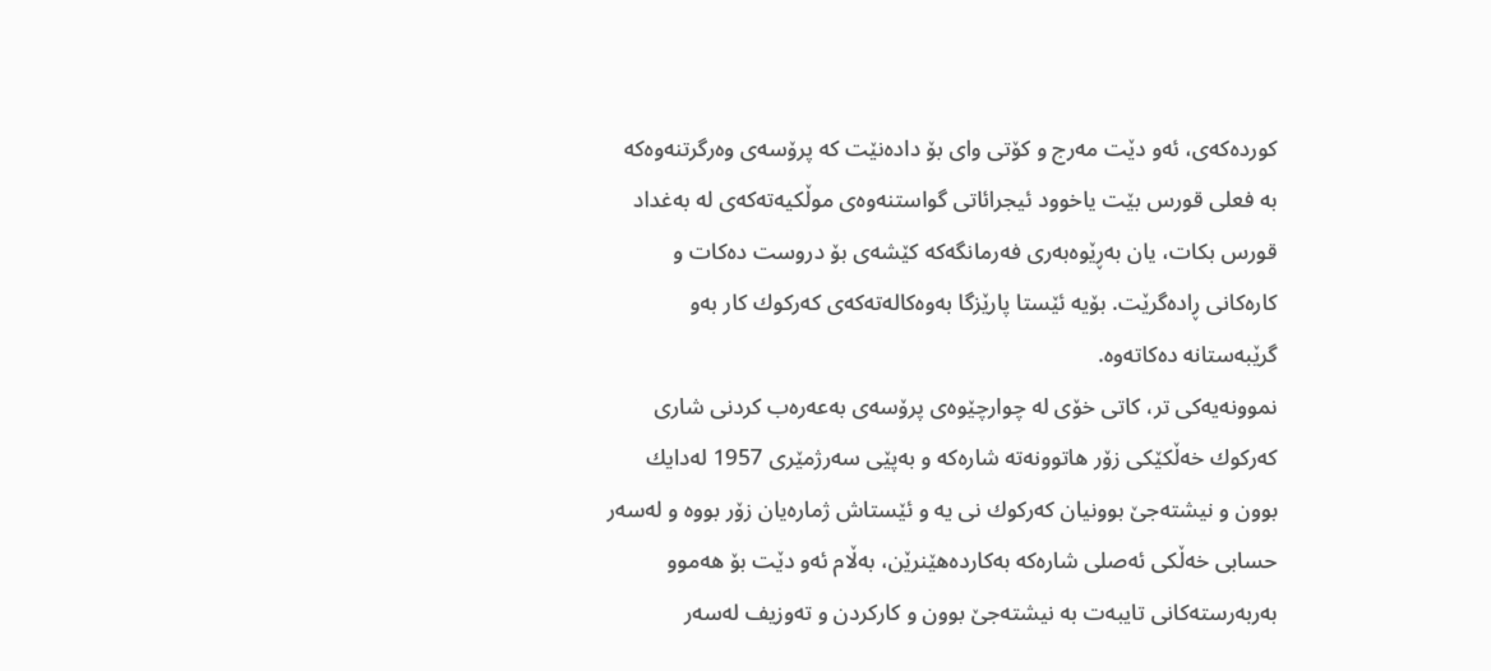كورده‌كه‌ی، ئه‌و دێت مه‌رج و كۆتی وای بۆ داده‌نێت كه‌ پرۆسه‌ی وه‌رگرتنه‌وه‌كه‌ به‌ فعلی قورس بێت یاخوود ئیجرائاتی گواستنه‌وه‌ی موڵكیه‌ته‌كه‌ی له‌ به‌غداد قورس بكات، یان به‌ڕێوه‌به‌ری فه‌رمانگه‌كه‌ كێشه‌ی بۆ دروست ده‌كات و كاره‌كانی ڕاده‌گرێت. بۆیه‌ ئێستا پارێزگا به‌وه‌كاله‌ته‌كه‌ی كه‌ركوك كار به‌و گرێبه‌ستانه‌ ده‌كاته‌وه‌.
نموونه‌یه‌كی تر، كاتی خۆی له‌ چوارچێوه‌ی پرۆسه‌ی به‌عه‌ره‌ب كردنی شاری كه‌ركوك خه‌ڵكێكی زۆر هاتوونه‌ته‌ شاره‌كه‌ و به‌پێی سه‌رژمێری 1957 له‌دایك بوون و نیشته‌جێ بوونیان كه‌ركوك نی یه‌ و ئێستاش ژماره‌یان زۆر بووه‌ و له‌سه‌ر حسابی خه‌ڵكی ئه‌صلی شاره‌كه‌ به‌كارده‌هێنرێن، به‌ڵام ئه‌و دێت بۆ هه‌موو به‌ربه‌رسته‌كانی تایبه‌ت به‌ نیشته‌جێ بوون و كاركردن و ته‌وزیف له‌سه‌ر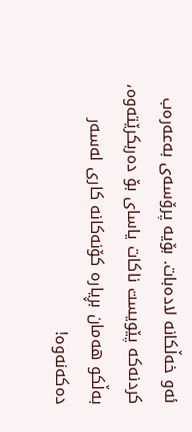ئه‌و خه‌ڵكانه‌ لاده‌بات. بۆیه‌ پرۆسه‌ی به‌عه‌ره‌ب كردنه‌كه‌ پێویست ناكات یاسای بۆ ده‌ربكرێته‌وه‌، به‌ڵكو هه‌مان بڕیاره‌ كۆنه‌كانه‌ كاری له‌سه‌ر ده‌كه‌نه‌وه‌!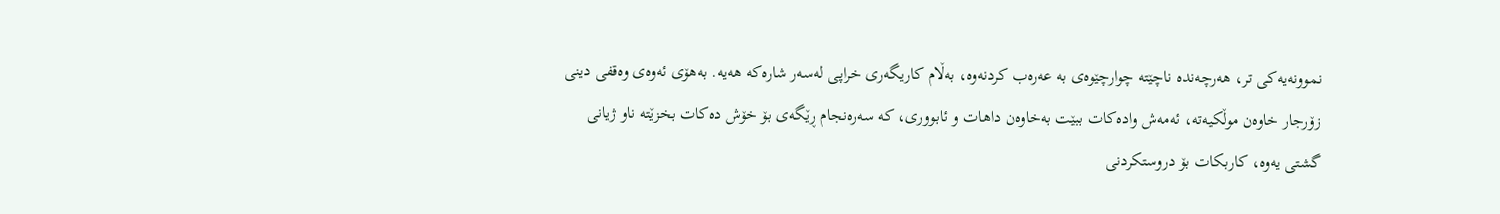نموونه‌یه‌كی تر، هه‌رچه‌نده‌ ناچێته‌ چوارچێوه‌ی به‌ عه‌ره‌ب كردنه‌وه‌، به‌ڵام كاریگه‌ری خراپی له‌سه‌ر شاره‌كه‌ هه‌یه‌. به‌هۆی ئه‌وه‌ی وه‌قفی دینی زۆرجار خاوه‌ن موڵكیه‌ته‌، ئه‌مه‌ش واده‌كات ببێت به‌خاوه‌ن داهات و ئابووری، كه‌ سه‌ره‌نجام ڕێگه‌ی بۆ خۆش ده‌كات بخزێته‌ ناو ژیانی گشتی یه‌وه‌، كاربكات بۆ دروستكردنی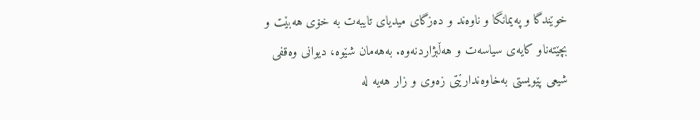خوێندگا و په‌یمانگا و ناوه‌ند و ده‌زگای میدیای تایبه‌ت به‌ خۆی هه‌بێت و بچێته‌ناو كایه‌ی سیاسه‌ت و هه‌ڵبژاردنه‌وه‌. به‌هه‌مان شێوه‌، دیوانی وه‌قفی شیعی پێویستی به‌خاوه‌ندارێتی زه‌وی و زار هه‌یه‌ له‌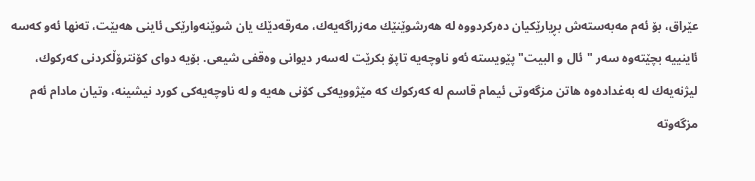عێراق، بۆ ئه‌م مه‌به‌سته‌ش بڕیارێكیان ده‌ركردووه‌ له‌ هه‌رشوێنێك مه‌زراگه‌یه‌ك، مه‌رقه‌دێك یان شوێنه‌وارێكی ئاینی هه‌بێت، ته‌نها ئه‌و كه‌سه‌ ئاینییه‌ بچێته‌وه‌ سه‌ر "ئال و البیت" پێویسته‌ ئه‌و ناوچه‌یه‌ تاپۆ بكرێت له‌سه‌ر دیوانی وه‌قفی شیعی. بۆیه‌ دوای كۆنترۆڵكردنی كه‌ركوك، لیژنه‌یه‌ك له‌ به‌غداده‌وه‌ هاتن مزگه‌وتی ئیمام قاسم له‌ كه‌ركوك كه‌ مێژوویه‌كی كۆنی هه‌یه‌ و له‌ ناوچه‌یه‌كی كورد نیشینه‌، وتیان مادام ئه‌م مزگه‌وته‌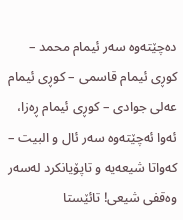ده‌چێته‌وه‌ سه‌ر ئیمام محمد – كوڕی ئیمام قاسمی – كوڕی ئیمام عه‌لی جوادی – كوڕی ئیمام ڕه‌زا، ئه‌وا ئه‌چێته‌وه‌ سه‌ر ئال و البیت – كه‌واتا شیعه‌یه‌ و تاپۆیانكرد له‌سه‌ر وه‌قفی شیعی! تائێستا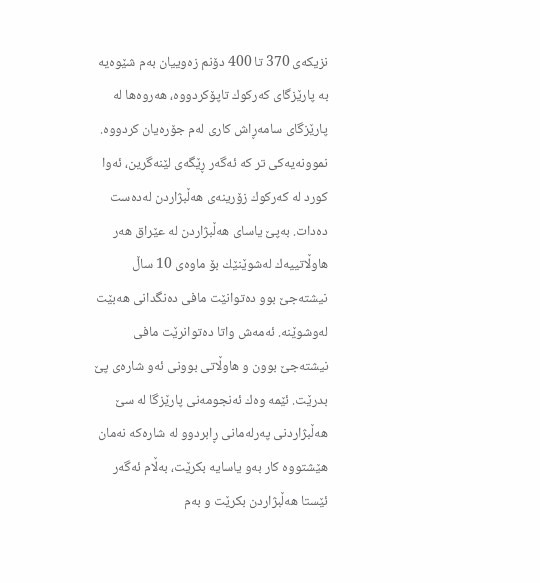نزیكه‌ی 370 تا 400 دۆنم زه‌وییان به‌م شێوه‌یه‌ به‌ پارێزگای كه‌ركوك تاپۆكردووه‌، هه‌روه‌ها له‌ پارێزگای سامه‌ڕاش كاری له‌م جۆره‌یان كردووه‌.
نموونه‌یه‌كی تر كه‌ ئه‌گه‌ر ڕێگه‌ی لێنه‌گرین، ئه‌وا كورد له‌ كه‌ركوك زۆرینه‌ی هه‌ڵبژاردن له‌ده‌ست ده‌دات. به‌پێ یاسای هه‌ڵبژاردن له‌ عێراق هه‌ر هاوڵاتییه‌ك له‌شوێنێك بۆ ماوه‌ی 10 ساڵ نیشته‌جێ بوو ده‌توانێت مافی ده‌نگدانی هه‌بێت له‌وشوێنه‌. ئه‌مه‌ش واتا ده‌توانرێت مافی نیشته‌جێ بوون و هاوڵاتی بوونی ئه‌و شاره‌ی پێ بدرێت. ئێمه‌ وه‌ك ئه‌نجومه‌نی پارێزگا له‌ سێ هه‌ڵبژاردنی په‌رله‌مانی ڕابردوو له‌ شاره‌كه‌ نه‌مان هێشتووه‌ كار به‌و یاسایه‌ بكرێت، به‌ڵام ئه‌گه‌ر ئێستا هه‌ڵبژاردن بكرێت و به‌م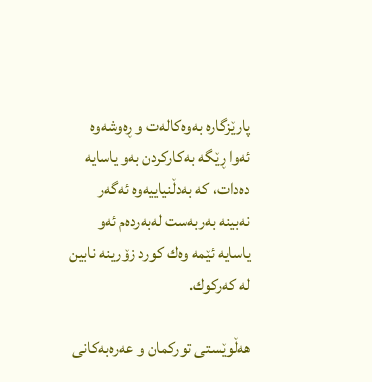پارێزگاره‌ به‌وه‌كاله‌ت و ڕه‌وشه‌وه‌ ئه‌وا ڕێگه‌ به‌كاركردن به‌و یاسایه‌ ده‌دات، كه‌ به‌دڵنیاییه‌وه‌ ئه‌گه‌ر نه‌بینه‌ به‌ربه‌ست له‌به‌رده‌م ئه‌و یاسایه‌ ئێمه‌ وه‌ك كورد زۆرینه‌ نابین له‌ كه‌ركوك.

هه‌ڵوێستی توركمان و عه‌ره‌به‌كانی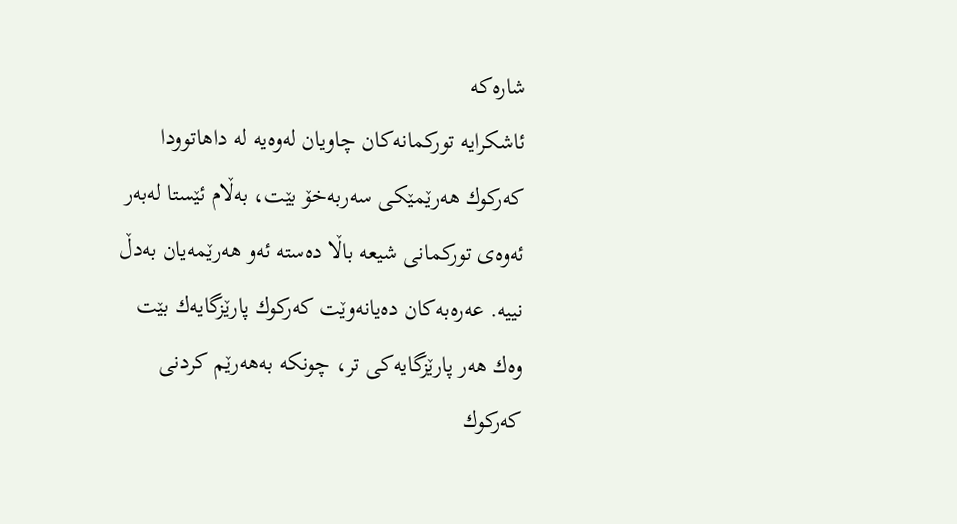شاره‌كه‌
ئاشكرایه‌ توركمانه‌كان چاویان له‌وه‌یه‌ له‌ داهاتوودا كه‌ركوك هه‌رێمێكی سه‌ربه‌خۆ بێت، به‌ڵام ئێستا له‌به‌ر ئه‌وه‌ی توركمانی شیعه‌ باڵا ده‌سته‌ ئه‌و هه‌رێمه‌یان به‌دڵ نییه‌. عه‌ره‌به‌كان ده‌یانه‌وێت كه‌ركوك پارێزگایه‌ك بێت وه‌ك هه‌ر پارێزگایه‌كی تر، چونكه‌ به‌هه‌رێم كردنی كه‌ركوك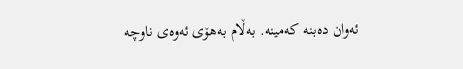ئه‌وان ده‌بنه‌ كه‌مینه‌. به‌ڵام به‌هۆی ئه‌وه‌ی ناوچه‌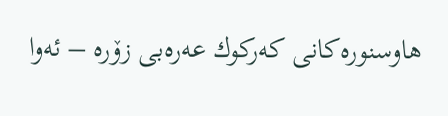هاوسنوره‌كانی كه‌ركوك عه‌ره‌بی زۆره‌ – ئه‌وا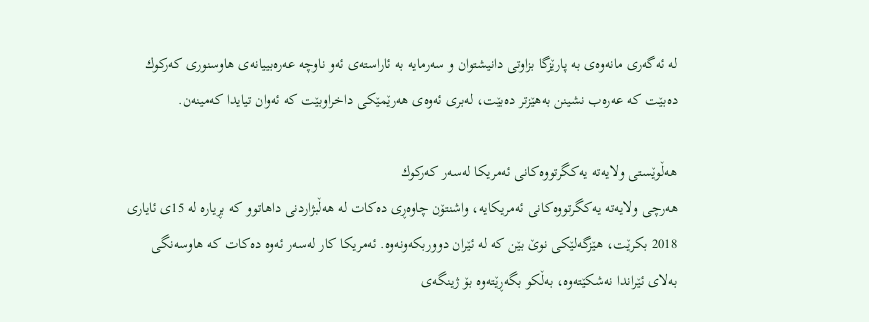له‌ ئه‌گه‌ری مانه‌وه‌ی به‌ پارێزگا بزاوتی دانیشتوان و سه‌رمایه‌ به‌ ئاراسته‌ی ئه‌و ناوچه‌ عه‌ره‌بییانه‌ی هاوسنوری كه‌ركوك ده‌بێـت كه‌ عه‌ره‌ب نشینن به‌هێزتر ده‌بێت، له‌بری ئه‌وه‌ی هه‌رێمێكی داخراوبێت كه‌ ئه‌وان تیایدا كه‌مینه‌ن.

هه‌ڵوێستی ولایه‌ته‌ یه‌كگرتووه‌كانی ئه‌مریكا له‌سه‌ر كه‌ركوك
هه‌رچی ولایه‌ته‌ یه‌كگرتووه‌كانی ئه‌مریكایه‌، واشنتۆن چاوه‌ڕی ده‌كات له‌ هه‌ڵبژاردنی داهاتوو كه‌ بڕیاره‌ له‌ 15ی ئایاری 2018 بكرێت، هێزگه‌لێكی نوێ بێن كه‌ له‌ ئێران دووربكه‌ونه‌وه‌. ئه‌مریكا كار له‌سه‌ر ئه‌وه‌ ده‌كات كه‌ هاوسه‌نگی به‌لای ئێراندا نه‌شكێته‌وه‌، به‌ڵكو بگه‌ڕێته‌وه‌ بۆ ژینگه‌ی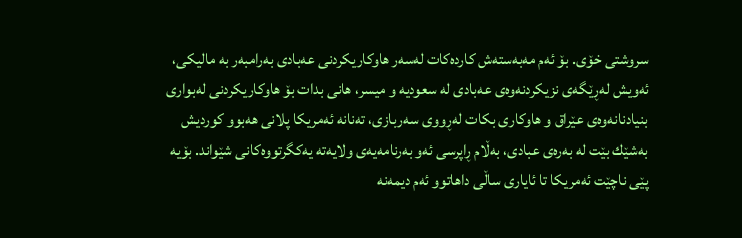سروشتی خۆی. بۆ ئه‌م مه‌به‌سته‌ش كارده‌كات له‌سه‌ر هاوكاریكردنی عه‌بادی به‌رامبه‌ر به‌ مالیكی، ئه‌ویش له‌ڕێگه‌ی نزیكردنه‌وه‌ی عه‌بادی له‌ سعودیه‌ و میسر، هانی بدات بۆ هاوكاریكردنی له‌بواری بنیادنانه‌وه‌ی عێراق و هاوكاری بكات له‌ڕووی سه‌ربازی، ته‌نانه‌ ئه‌مریكا پلانی هه‌بوو كوردیش به‌شێك بێت له‌ به‌ره‌ی عبادی، به‌ڵام ڕاپرسی ئه‌و به‌رنامه‌یه‌ی ولایه‌ته‌ یه‌كگرتووه‌كانی شێواند. بۆیه‌ پێی ناچێت ئه‌مریكا تا ئایاری ساڵی داهاتوو ئه‌م دیمه‌نه‌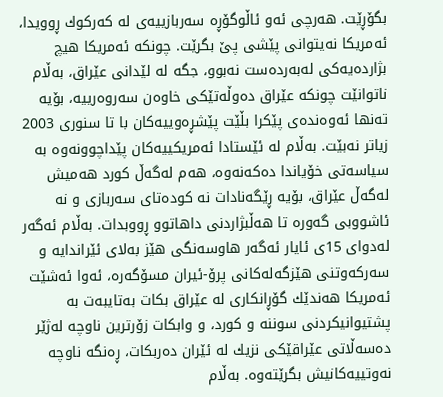بگۆڕێت. هه‌رچی ئه‌و ئاڵوگۆڕه‌ سه‌ربازییه‌ی له‌ كه‌ركوك ڕوویدا، ئه‌مریكا نه‌یتوانی پێشی پێ بگرێت. چونكه‌ ئه‌مریكا هیچ بژارده‌یه‌كی له‌به‌رده‌ست نه‌بوو، جگه‌ له‌ لێدانی عێراق، به‌ڵام ناتوانێت چونكه‌ عێراق ده‌وڵه‌تێكی خاوه‌ن سه‌روه‌رییه‌، بۆیه‌ ته‌نها ئه‌وه‌نده‌ی پێكرا بڵێت پێشڕه‌وییه‌كان با تا سنوری 2003 زیاتر نه‌بێت. به‌ڵام له‌ ئێستادا ئه‌مریكییه‌كان پێداچوونه‌وه‌ به‌ سیاسه‌تی خۆیاندا ده‌كه‌نه‌وه‌، هه‌م له‌گه‌ڵ كورد هه‌میش له‌گه‌ڵ عێراق، بۆیه‌ ڕێگه‌نادات نه‌ كوده‌تای سه‌ربازی و نه‌ ئاشووبی گه‌وره‌ تا هه‌ڵبژاردنی داهاتوو ڕووبدات. به‌ڵام ئه‌گه‌ر له‌دوای 15ی ئایار ئه‌گه‌ر هاوسه‌نگی هێز به‌لای ئێراندایه‌ و سه‌ركه‌وتنی هێزگه‌له‌كانی پرۆ-ئیران مسۆگه‌ره‌، ئه‌وا ئه‌شێت ئه‌مریكا هه‌ندێك گۆڕانكاری له‌ عێراق بكات به‌تایبه‌ت به‌ پشتیوانیكردنی سوننه‌ و كورد، و وابكات زۆرترین ناوچه‌ له‌ژێر ده‌سه‌ڵاتی عێراقێكی نزیك له‌ ئێران ده‌ربكات، ڕه‌نگه‌ ناوچه‌ نه‌وتییه‌كانیش بگرێته‌وه‌. به‌ڵام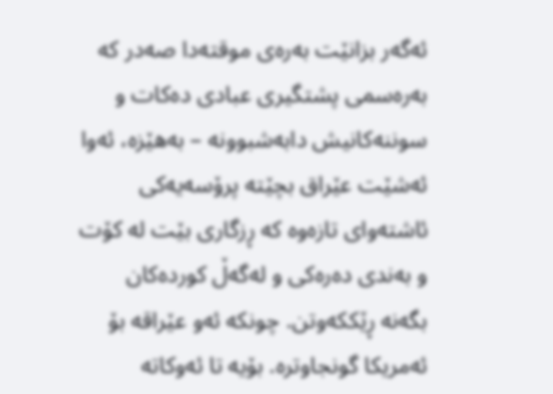ئه‌گه‌ر بزانێت به‌ره‌ی موقته‌دا صه‌در كه‌ به‌ره‌سمی پشتگیری عبادی ده‌كات و سوننه‌كانیش دابه‌شبوونه‌ – به‌هێزه‌، ئه‌وا ئه‌شێت عێراق بچێته‌ پرۆسه‌یه‌كی ئاشته‌وای تازه‌وه‌ كه‌ ڕزگاری بێت له‌ كۆت و به‌ندی ده‌ره‌كی و له‌گه‌ڵ كورده‌كان بگه‌نه‌ ڕێككه‌وتن. چونكه‌ ئه‌و عێراقه‌ بۆ ئه‌مریكا گونجاوتره‌. بۆیه‌ تا ئه‌وكاته‌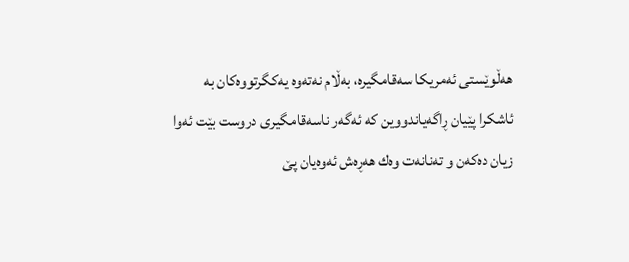هه‌ڵوێستی ئه‌مریكا سه‌قامگیره‌، به‌ڵام نه‌ته‌وه‌ یه‌كگرتووه‌كان به‌ ئاشكرا پێیان ڕاگه‌یاندووین كه‌ ئه‌گه‌ر ناسه‌قامگیری دروست بێت ئه‌وا زیان ده‌كه‌ن و ته‌نانه‌ت وه‌ك هه‌ڕه‌ش ئه‌وه‌یان پێ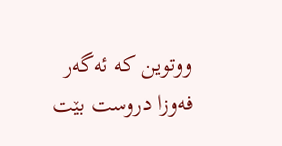ووتوین كه‌ ئه‌گه‌ر فه‌وزا دروست بێت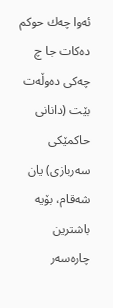ئه‌وا چه‌ك حوكم ده‌كات جا چ چه‌كی ده‌وڵه‌ت بێت (دانانی حاكمێكی سه‌ربازی) یان شه‌قام، بۆیه‌ باشترین چاره‌سه‌ر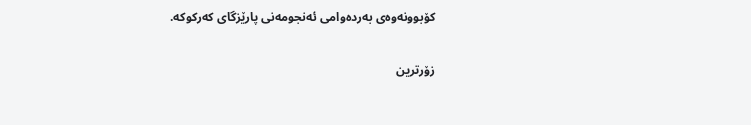كۆبوونه‌وه‌ی به‌رده‌وامی ئه‌نجومه‌نی پارێزگای كه‌ركوكه‌.

زۆرترین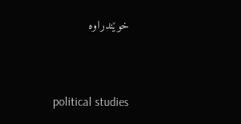خوێندراوە


political studies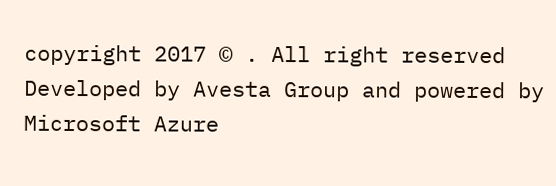copyright 2017 © . All right reserved Developed by Avesta Group and powered by Microsoft Azure